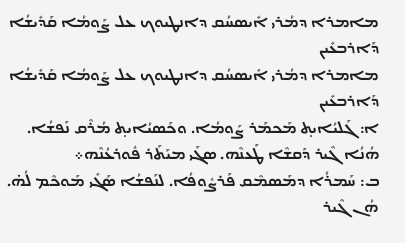ܡܐܡܪܐ ܕܡܳܪܝ ܐܺܝܣܚܳܩ ܕܐܢܛܝܘܟ ܥܠ ܨܰܘܡܳܐ ܩܰܕܺܝܫܳܐ ܕܰܐܪܒܥܺܝܢ
ܡܐܡܪܐ ܕܡܳܪܝ ܐܺܝܣܚܳܩ ܕܐܢܛܝܘܟ ܥܠ ܨܰܘܡܳܐ ܩܰܕܺܝܫܳܐ ܕܰܐܪܒܥܺܝܢ
ܐ: ܓܰܠܝܳܐܝܬ̥ ܡܰܟܡܰܪ ܨܰܘܡܳܐ. ܘܟܰܣܝܳܐܝܬ̥ ܡܳܪܶܩ ܢܰܦܫܳܐ.
ܗܳܢܳܐ ܓܶܝܪ ܕܰܩܫܶܐ ܛܰܥܢܶܗ. ܣܓܰܝ ܡܝܰܬܰܪ ܦܽܘܪܥܳܢܶܗ܀
ܒ: ܚܰܡܪܳܐ ܕܡܰܣܡܶܩ ܦܰܪܨܽܘܦܳܐ. ܠܢܰܦܫܳܐ ܣܰܓܺܝ ܡܰܘܟܶܡ ܠܳܗ̇.
ܗܳܢ ܓܶܝܪ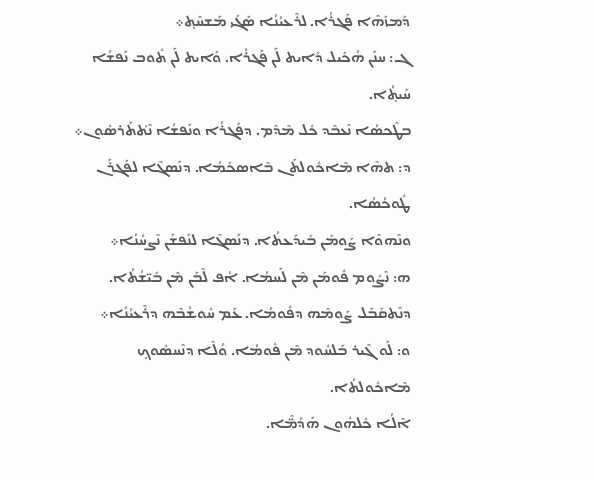ܕܰܡܙܰܗܶܐ ܦܰܓܪܳܐ. ܠܪܶܥܝܳܢܳܐ ܣܰܓܺܝ ܡܰܫܚܶܬ̥܀
ܓ: ܚܢܰܢ ܗܳܟܺܝܠ ܕܺܐܝܬ ܠܰܢ ܦܰܓܪܳܐ. ܘܺܐܝܬ ܠܰܢ ܬܽܘܒ ܢܰܦܫܳܐ ܚܰܝܬ̥ܳܐ.
ܒܛܶܟܣܳܐ ܢܶܥܒܶܕ ܟܽܠ ܡܶܕܶܡ. ܕܦܰܓܪܳܐ ܘܢܰܦܫܳܐ ܢܶܬ̊ܬܰܪܣܽܘܢ܀
ܕ: ܬܗܶܐ ܡܶܐܟܽܘܠܬܰܢ ܒܶܐܣܟܺܡܳܐ. ܕܢܰܣܓܶܐ ܠܦܰܓܪܰܢ ܛܽܘܟܳܣܳܐ.
ܘܢܶܗܘܶܐ ܨܰܘܡܰܢ ܒܺܝܕܰܥܬܳܐ. ܕܢܰܣܓܶܐ ܠܢܰܦܫܰܢ ܢܶܨܚܳܢܳܐ܀
ܗ: ܢܶܨܽܘܡ ܦܽܘܡܰܢ ܡܶܢ ܠܰܚܡܳܐ. ܐܳܦ ܠܶܒܰܢ ܡܶܢ ܒܺܝ̈ܫܳܬܳܐ.
ܕܢܶܬܩܰܒܰܠ ܨܰܘܡܶܗ ܕܦܽܘܡܳܐ. ܥܰܡ ܚܽܘܫܳܒܶܗ ܕܪܶܥܝܳܢܳܐ܀
ܘ: ܠܰܘ ܓܶܝܪ ܒܰܠܚܽܘܕ ܡܶܢ ܦܽܘܡܳܐ. ܘܳܠܶܐ ܕܢܶܚܣܽܘܟ̥ ܡܶܐܟܽܘܠܬܳܐ.
ܐܶܠܳܐ ܟܽܠܗܽܘܢ ܗܰܕܳܡ̈ܶܐ.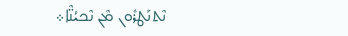ܢܶܬܢܰܛܪܽܘܢ ܡܶܢ ܢܶܟܝܳܢ̈ܶܐ܀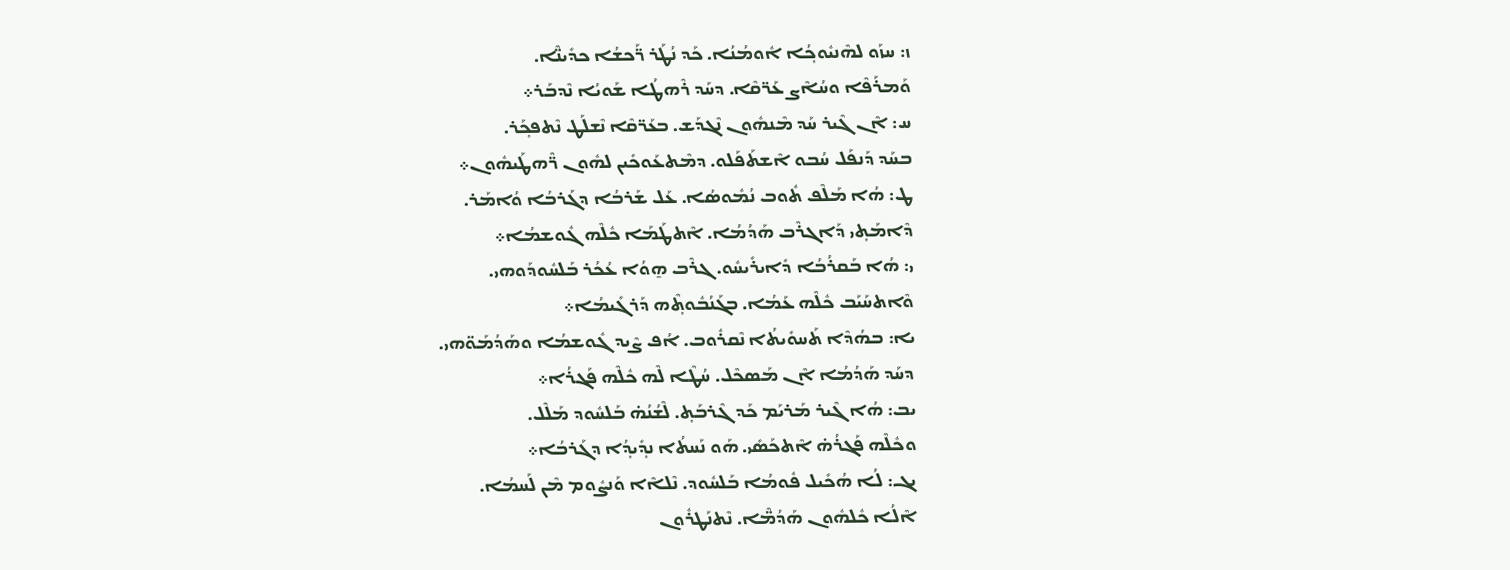ܙ: ܚܙܰܘ ܠܗܶܢܝܽܘܟ̥ܳܐ ܐܽܘܡܳܢܳܐ. ܟܰܕ ܢܳܛܰܪ ܪ̈ܰܟܫܳܐ ܟܕܺܝܢ̈ܶܐ.
ܘܰܡܪܰܦܶܐ ܘܚܳܐܶܨ ܥܰܪ̈ܩܶܐ. ܕܚܰܕ ܪܶܗܛܳܐ ܫܰܘܝܳܐ ܢܶܕܒܰܪ܀
ܚ: ܐܶܢ ܓܶܝܪ ܚܰܕ ܡܶܢܗܽܘܢ ܢܶܓܕܰܫ. ܒܥܰܪ̈ܩܶܐ ܢܶܫܠܰܛ ܢܶܬܦܟ̥ܰܪ.
ܒܚܰܕ ܕܰܢܦܰܠ ܚܳܒܘ ܐܶܫܬܰܦܰܠܘ. ܕܡܶܬܥܰܘܟܺܝܢ ܠܗܽܘܢ ܪ̈ܶܗܛܰܝܗܽܘܢ܀
ܛ: ܗܳܐ ܡܰܠܶܦ ܬܽܘܒ ܢܳܡܽܘܣܳܐ. ܥܰܠ ܫܰܪܒܳܐ ܕܓܰܪܒܳܐ ܘܳܐܡܰܪ.
ܕܶܐܡܰܬ̥ܝ ܕܰܐܓܪܶܒ ܗܰܕܳܡܳܐ. ܐܶܬܛܰܡܰܐ ܟܽܠܶܗ ܓܽܘܫܡܳܐ܀
ܝ: ܗܳܐ ܒܰܩܪܳܒܳܐ ܕܺܐܝܪܺܝܚܽܘ. ܓܪܶܒ ܗ̱ܘܳܐ ܥܳܟܳܪ ܒܰܠܚܽܘܕܰܘܗܝ.
ܘܶܐܬܚܰܝܰܒ ܟܽܠܶܗ ܥܰܡܳܐ. ܒܓܰܢܳܒܽܘܬ̥ܶܗ ܕܰܪܓܺܝܡܳܐ܀
ܝܐ: ܒܗܳܕܶܐ ܬܰܚܘܺܝܬܳܐ ܢܶܩܪܽܘܒ. ܐܳܦ ܨܶܝܕ ܓܽܘܫܡܳܐ ܘܗܰܕܳܡܰܘ̈ܗܝ.
ܕܚܰܕ ܗܰܕܳܡܳܐ ܐܶܢ ܡܰܣܟܶܠ. ܚܳܛܶܐ ܠܶܗ ܟܽܠܶܗ ܦܰܓܪܳܐ܀
ܝܒ: ܗܳܐ ܓܶܝܪ ܡܰܪܝܰܡ ܟܰܕ ܓܶܪܒܰܬ̥. ܠܶܫܳܢܳܗ̇ ܒܰܠܚܽܘܕ ܡܰܠܶܠ.
ܘܟܽܠܶܗ ܦܰܓܪܳܗ̇ ܐܶܬܟܰܣܺܝ. ܗܰܘ ܢܰܚܬܳܐ ܢܕ̥ܺܝܕ̥ܳܐ ܕܓܰܪܒܳܐ܀
ܝܓ: ܠܳܐ ܗܳܟܺܝܠ ܦܽܘܡܳܐ ܒܰܠܚܽܘܕ. ܢܶܠܐܶܐ ܘܰܢܨܽܘܡ ܡܶܢ ܠܰܚܡܳܐ.
ܐܶܠܳܐ ܟܽܠܗܽܘܢ ܗܰܕܳܡ̈ܶܐ. ܢܶܬܢܰܛܪܽܘܢ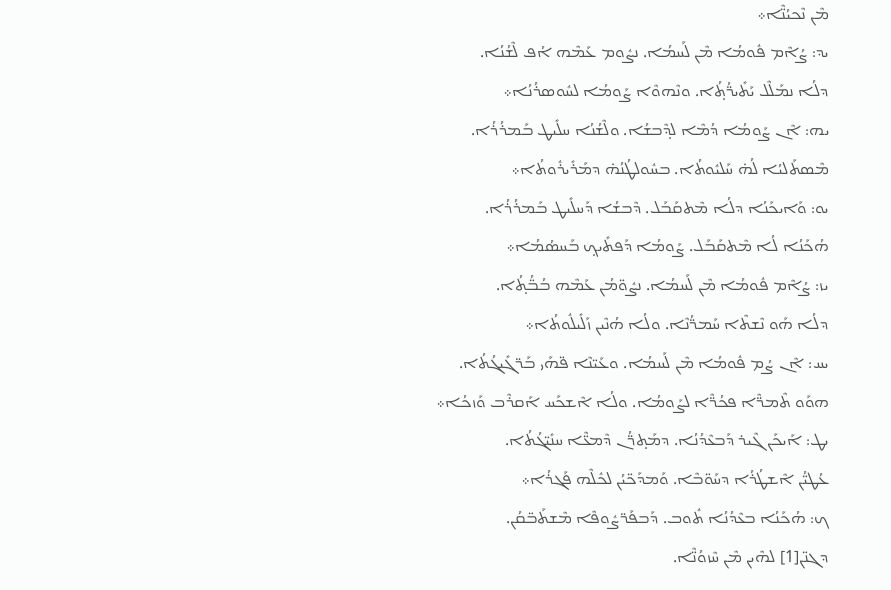ܡܶܢ ܢܶܟܝܳܢ̈ܶܐ܀
ܝܕ: ܨܳܐܶܡ ܦܽܘܡܳܐ ܡܶܢ ܠܰܚܡܳܐ. ܢܨܽܘܡ ܥܰܡܶܗ ܐܳܦ ܠܶܫܳܢܳܐ.
ܕܠܳܐ ܢܡܰܠܶܠ ܝܰܬܺܝܪ̈ܳܬ̥ܳܐ. ܘܢܶܗܘܶܐ ܨܰܘܡܳܐ ܠܚܽܘܣܪܳܢܳܐ܀
ܝܗ: ܐܶܢ ܨܰܘܡܳܐ ܕܳܡܶܐ ܠܕ̥ܶܒܫܳܐ. ܘܠܶܫܳܢܳܐ ܚܠܺܝܛ ܒܰܡܪܳܪܳܐ.
ܡܶܣܬܰܠܝܳܐ ܠܳܗ̇ ܚܰܠܝܽܘܬܳܐ. ܒܚܽܘܠܛܳܢܳܗ̇ ܕܡܰܪܺܝܪܽܘܬܳܐ܀
ܝܘ: ܘܰܐܝܟܰܢܳܐ ܕܠܳܐ ܡܶܬܩܰܒܰܠ. ܕܶܒܫܳܐ ܕܰܚܠܺܝܛ ܒܰܡܪܳܪܳܐ.
ܗܳܟܰܢܳܐ ܠܳܐ ܡܶܬܩܰܒܰܠ. ܨܰܘܡܳܐ ܕܰܦܬܺܝܟ̥ ܒܰܚܣܳܡܳܐ܀
ܝܙ: ܨܳܐܶܡ ܦܽܘܡܳܐ ܡܶܢ ܠܰܚܡܳܐ. ܢܨܽܘ̈ܡܳܢ ܥܰܡܶܗ ܒܳܒ̈ܳܬ̥ܳܐ.
ܕܠܳܐ ܗܰܘ ܢܶܫܬܶܐ ܚܰܡܪ̈ܳܢܶܐ. ܘܠܳܐ ܗܳܢܶܝܢ ܙܰܠܺܝܠܽܘܬܳܐ܀
ܝܚ: ܐܶܢ ܨܳܡ ܦܽܘܡܳܐ ܡܶܢ ܠܰܚܡܳܐ. ܘܥܰܝ̈ܢܶܐ ܦ̈ܗܰܝ ܒܰܪ̈ܓܺܝܓܳܬܳܐ.
ܗܘܰܘ ܬܶܡܪ̈ܶܐ ܦܟܳܪ̈ܶܐ ܠܨܰܘܡܳܐ. ܘܠܳܐ ܐܶܫܟܰܚ ܐܰܩܪܶܒ ܘܰܙܟܳܐ܀
ܝܛ: ܐܰܝܟܰܢ ܓܶܝܪ ܕܰܒܥܶܕܳܢܳܐ. ܕܡܰܬ̥ܪ̈ܳܢ ܕܶܡܥ̈ܶܐ ܚܢܺܝ̈ܓܳܬܳܐ.
ܥܳܛܝ̈ܳܢ ܐܶܫܛܳܪܳܐ ܕܚܰܘ̈ܒܶܐ. ܘܰܡܕܰܟ̈ܝܳܢ ܠܟܽܠܶܗ ܦܰܓܪܳܐ܀
ܟ: ܗܳܟܰܢܳܐ ܒܥܶܕܳܢܳܐ ܬܽܘܒ. ܕܰܒܦܰܪ̈ܨܽܘܦܶܐ ܡܶܫܬܰܒ̈ܩܳܢ.
ܕܓܢ̈ܢ[1] ܠܗܶܝܢ ܡܶܢ ܚܶܙܘܳܢ̈ܶܐ.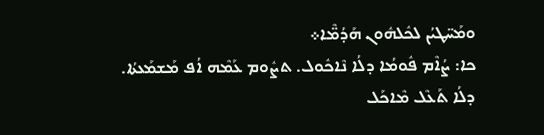ܘܡܰܚ̈ܛܝܳܢ ܠܟܽܠܗܽܘܢ ܗܰܕܳܡ̈ܶܐ܀
ܟܐ: ܨܳܐܶܡ ܦܽܘܡܳܐ ܕܠܳܐ ܢܶܐܟܽܘܠ. ܬܨܽܘܡ ܥܰܡܶܗ ܐܳܦ ܡܰܫܡܰܥܬܳܐ.
ܕܠܳܐ ܬܰܥܶܠ ܡܶܐܟܰܠ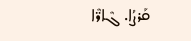ܩܰܪܨܳܐ. ܓܶܐܪ̈ܶܐ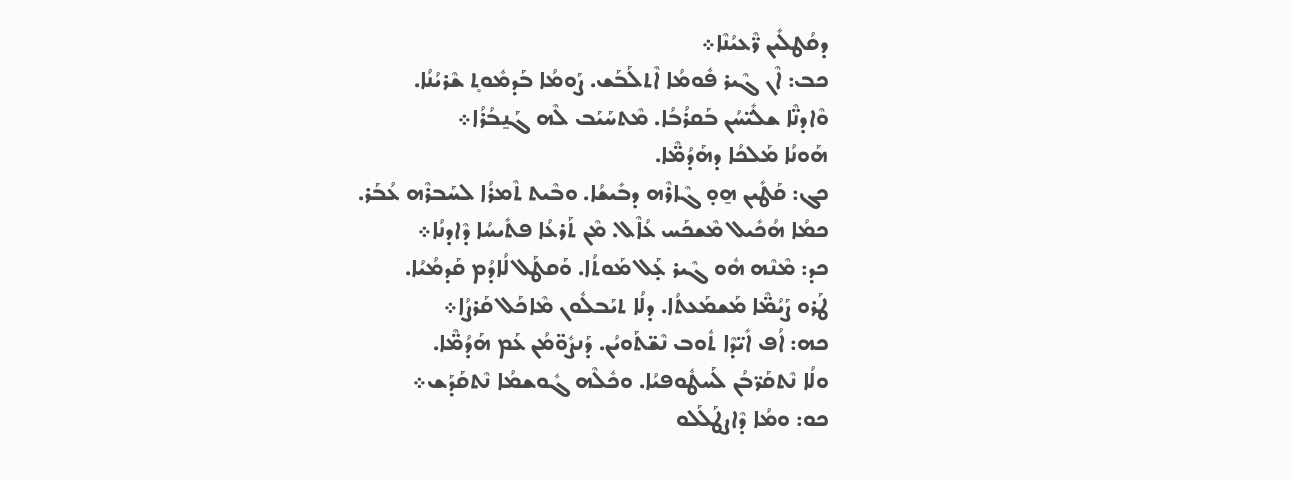ܕܩܳܛܠܺܝܢ ܪ̈ܶܥܝܳܢܶܐ܀
ܟܒ: ܐܶܢ ܓܶܝܪ ܦܽܘܡܳܐ ܐܶܬܠܰܒܰܫ. ܨܰܘܡܳܐ ܒܰܕܡܽܘܬ̥ ܫܶܪܝܳܢܳܐ.
ܘܶܐܕܢ̈ܶܐ ܫܠܺܝ̈ܚܳܢ ܒܰܩܪܳܒܳܐ. ܡܶܬܚܰܝܰܒ ܠܶܗ ܓܰܢ̱ܒܳܪܳܐ܀
ܗܰܘܢܳܐ ܡܰܠܟܳܐ ܕܗܰܕܳܡ̈ܶܐ.
ܟܓ: ܩܰܛܺܝܢ ܗ̱ܘ̣ ܓܶܐܪܶܗ ܕܒܺܝܫܳܐ. ܘܒܶܝܬ ܬܶܡܪܳܐ ܠܚܰܒܪܶܗ ܥܳܒܰܪ.
ܟܡܳܐ ܗܳܟܺܝܠ ܡܶܫܟܰܚ ܥܳܐܶܠ. ܡܶܢ ܬܰܪܥܳܐ ܦܬܺܝܚܳܐ ܕܶܐܕܢܳܐ܀
ܟܕ: ܡܶܢܶܗ ܗܽܘ ܓܶܝܪ ܥ̣ܰܠ ܡܰܘܬܳܐ. ܘܰܩܛܰܠ ܠܳܐܕܳܡ ܩܰܕܡܳܝܳܐ.
ܛܰܪܘ ܨܰܝܳܡ̈ܶܐ ܡܰܫܡܰܥܬܳܐ. ܕܠܳܐ ܬܝܰܒܠܽܘܢ ܡܶܐܟܰܠ ܩܰܪܨܳܐ܀
ܟܗ: ܐܳܦ ܐܺܝ̈ܕܶܐ ܬܽܘܒ ܢܶܫ̈ܬܰܘܝܳܢ. ܕܰܢܨܽܘ̈ܡܳܢ ܥܰܡ ܗܰܕܳܡ̈ܶܐ.
ܘܠܳܐ ܢܶܬܩܰܪ̈ܒܳܢ ܠܰܚܛܽܘܦܝܳܐ. ܘܟܽܠܶܗ ܓܽܘܫܡܳܐ ܢܶܬܩܰܕܰܫ܀
ܟܘ: ܘܡܳܐ ܕܶܐܨܛܰܠܰܠܘ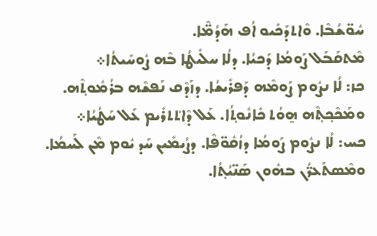ܚܽܘ̈ܫܳܒܶܐ. ܘܶܐܬܕܰܟܺܝܘ ܐܳܦ ܗܰܕܳܡ̈ܶܐ.
ܡܶܬܩܰܒܰܠ ܨܰܘܡܳܐ ܕܰܟܝܳܐ. ܕܠܳܐ ܚܠܺܝܛܳܐ ܒܶܗ ܨܽܘܚܺܝܬܳܐ܀
ܟܙ: ܠܳܐ ܢܨܽܘܡ ܨܰܘܡܶܗ ܕܰܦܪܺܝܫܳܐ. ܕܙܰܕܶܩ ܢܰܦܫܶܗ ܒܪܳܡܽܘܬ̥ܶܗ.
ܘܡܰܟܶܟ̥ܬ̥ܶܗ ܗ̱ܘܳܬ ܟܺܐܢܽܘܬ̥ܳܐ. ܥܰܠ ܕܶܐܬ̊ܬܪܺܝܡ ܥܰܠ ܚܰܛܳܝܳܐ܀
ܟܚ: ܠܳܐ ܢܨܽܘܡ ܨܰܘܡܳܐ ܕܙܳܩܽܘ̈ܦܶܐ. ܕܨܳܝܡܺܝܢ ܚܰܕ ܝܽܘܡ ܡܶܢ ܠܰܚܡܳܐ.
ܘܡܶܣܬܰܥܪ̈ܳܢ ܒܗܽܘܢ ܣܰܢ̈ܝܳܬ̥ܳܐ.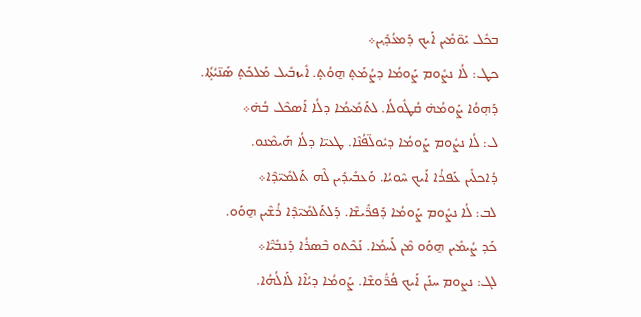ܒܟܽܠ ܝܰܘ̈ܡܺܝܢ ܐܰܝܟ ܕܰܡܥܳܕ̥ܺܝܢ܀
ܟܛ: ܠܳܐ ܢܨܽܘܡ ܨܰܘܡܳܐ ܕܨܳܡܰܬ̥ ܗ̱ܘܳܬ̥. ܐܺܝܙܒܺܝܠ ܡܰܠܟܰܬ̥ ܣܰܢ̈ܝܳܬ̥ܳܐ.
ܕܰܗ̣ܘܳܐ ܨܰܘܡܳܗ̇ ܩܳܛܽܘܠܳܐ. ܠܬܰܡܺܝܡܳܐ ܕܠܳܐ ܐܰܣܟܶܠ ܒܳܗ̇܀
ܠ: ܠܳܐ ܢܨܽܘܡ ܨܰܘܡܳܐ ܕܝܽܘܠ̈ܦܳܢܶܐ. ܛܥܝ̈ܐ ܕܠܳܐ ܗܰܝܡܶܢܘ.
ܕܳܐܟܠܺܝܢ ܥܰܦܪܳܐ ܐܰܝܟ ܚܶܘܝܳܐ. ܘܰܥܒܺܝܕܺܝܢ ܠܶܗ ܬܰܠܡܺܝ̈ܕܶܐ܀
ܠܒ: ܠܳܐ ܢܨܽܘܡ ܨܰܘܡܳܐ ܕܰܦܪ̈ܺܝܫܶܐ. ܕܰܠܬܰܠܡܺܝ̈ܕܶܐ ܪܳܫܶܝܢ ܗ̱ܘܰܘ.
ܟܰܕ ܨܳܝܡܺܝܢ ܗ̱ܘܰܘ ܡܶܢ ܠܰܚܡܳܐ. ܢܰܟܶܬܘ ܒܶܣܪܳܐ ܕܰܢܒܺܝ̈ܶܐ܀
ܠܓ: ܢܨܘܡ ܚܢܰܢ ܐܰܝܟ ܦܳܪ̈ܽܘܫܶܐ. ܨܰܘܡܳܐ ܕܝܳܐܶܐ ܠܰܐܠܳܗܳܐ.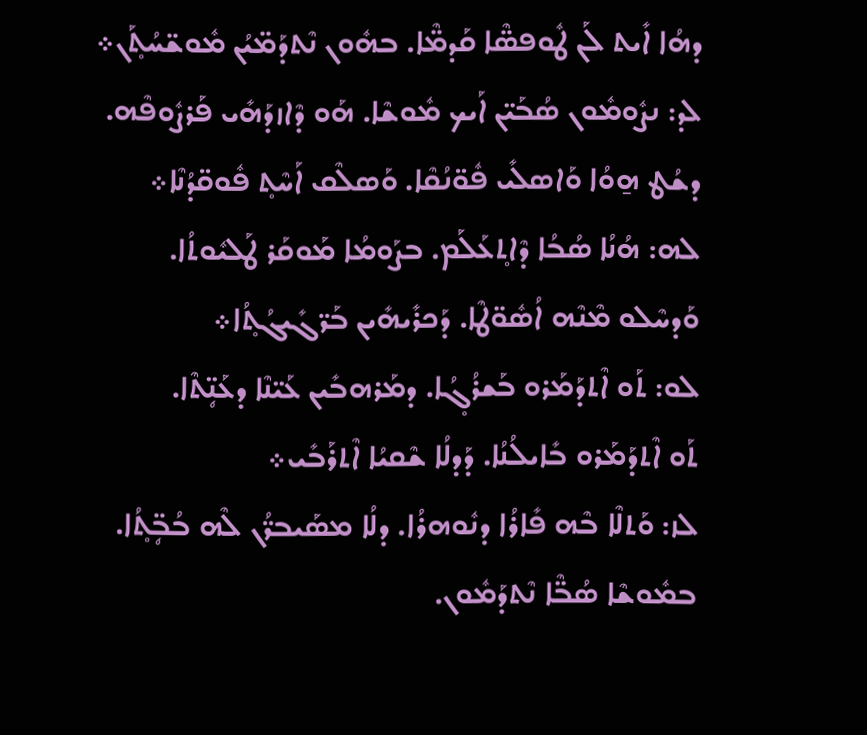ܕܗܳܐ ܐܺܝܬ ܠܰܢ ܛܽܘܦܣ̈ܶܐ ܩܰܕܡ̈ܶܐ. ܒܗܽܘܢ ܢܶܬܕܰܡ̈ܝܳܢ ܡܽܘܫ̈ܚܳܬ̥ܰܢ܀
ܠܕ: ܢܨܽܘܡܽܘܢ ܣܳܒܰܝ̈ܢ ܐܰܝܟ ܡܽܘܫܶܐ. ܗܰܘ ܕܶܐܙܕܰܗܺܝ ܦܰܪܨܽܘܦܶܗ.
ܕܫܳܛ ܗ̱ܘܳܐ ܘܰܐܣܠܺܝ ܦܽܘ̈ܢܳܩܶܐ. ܘܰܣܠܶܩ ܐܰܚܶܬ̥ ܦܽܘܩ̈ܕܳܢܶܐ܀
ܠܗ: ܗܳܢܳܐ ܣܳܒܳܐ ܕܶܐܬ̥ܥܰܠܰܡ. ܒܨܰܘܡܳܐ ܡܰܘܩܰܪ ܛܰܠܝܽܘܬܳܐ.
ܘܰܕܚܶܠܘ ܡܶܢܶܗ ܐܳܣܽܘ̈ܛܶܐ. ܕܰܟܪܺܝܗܺܝܢ ܒܰܪ̈ܓܺܝܓܳܬ̥ܳܐ܀
ܠܘ: ܬܰܘ ܐܶܬܕܰܡܰܪܘ ܒܰܫܪܳܓ̥ܳܐ. ܕܡܰܪܗܒܺܝܢ ܥܰܝ̈ܢܶܐ ܕܥܰܢܴ̈ܬܶܐ.
ܬܰܘ ܐܶܬܕܰܡܰܪܘ ܒܺܐܝܠܳܢܳܐ. ܕܰܕܠܳܐ ܫܶܩܝܳܐ ܐܶܬܪܰܒܺܝ܀
ܠܙ: ܘܰܬܠܶܐ ܒܶܗ ܦܺܐܪܳܐ ܕܢܽܘܗܪܳܐ. ܕܠܳܐ ܡܣܰܝܒܪ̈ܳܢ ܠܶܗ ܒܳܒܴ̈ܬ̥ܳܐ.
ܒܡܽܘܫܶܐ ܣܳܒ̈ܶܐ ܢܶܬܕܰܡܽܘܢ.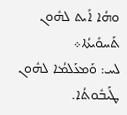ܘܗܳܐ ܐܺܝܬ ܠܗܽܘܢ ܬܰܚܘܺܝܬܳܐ܀
ܠܚ: ܘܰܡܥܰܠܡܳܐ ܠܗܽܘܢ ܛܰܝܒܽܘܬܳܐ.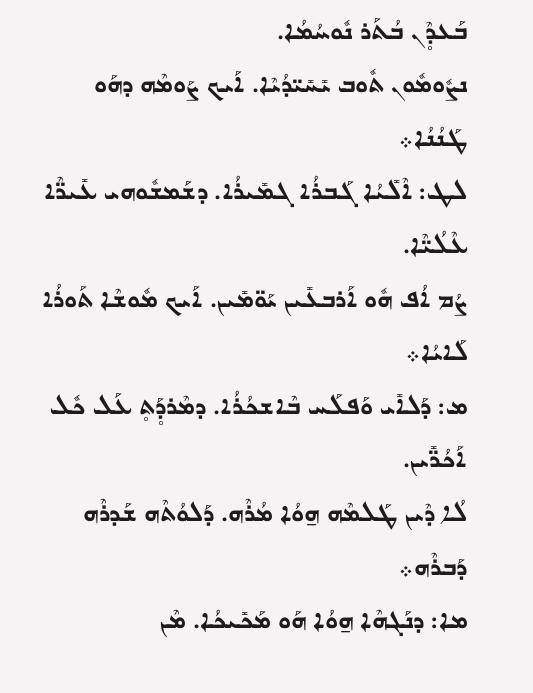ܒܰܥܕ̥ܶܢ ܒܳܬܰܪ ܢܽܘܚܳܡܳܐ.
ܢܨܽܘܡܽܘܢ ܬܽܘܒ ܝܺܚܺܝ̈ܕܳܝܶܐ. ܐܰܝܟ ܨܰܘܡܶܗ ܕܗܰܘ ܛܰܢܳܢܳܐ܀
ܠܛ: ܐܶܠܺܝܳܐ ܓܰܒܪܳܐ ܓܡܺܝܪܳܐ. ܕܫܰܡܫܽܘܗܝ ܥܺܝܪ̈ܶܐ ܥܶܠܳܝ̈ܶܐ.
ܨܳܡ ܐܳܦ ܗܽܘ ܐܰܪܒܥܺܝܢ ܝܰܘ̈ܡܺܝܢ. ܐܰܝܟ ܡܽܘܫܶܐ ܬܰܘܪܳܐ ܠܰܐܝܳܐ܀
ܡ: ܕܰܠܐܺܝ ܘܰܦܠܰܚ ܒܶܐܫܟܳܪܳܐ. ܕܡܶܪܕ̥ܰܬ̥ ܥܰܠ ܟܽܠ ܐܰܟܳܪ̈ܺܝܢ.
ܠܳܐ ܕܶܝܢ ܛܰܠܡܶܗ ܗ̱ܘܳܐ ܡܳܪܶܗ. ܕܰܠܘܳܬܶܗ ܫܰܕܪܶܗ ܕܰܒܪܶܗ܀
ܡܐ: ܕܢܰܓܗܶܐ ܗ̱ܘܳܐ ܗܰܘ ܡܰܟܺܝܟܳܐ. ܡܶܢ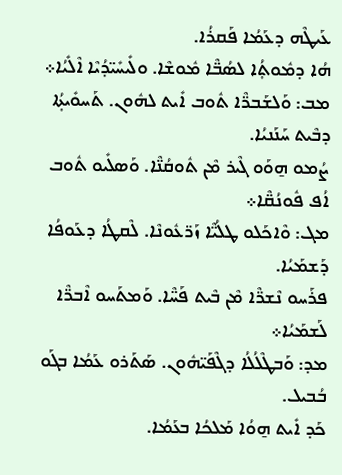ܥܰܝܛܶܗ ܕܥܰܡܳܐ ܦܰܩܪܳܐ.
ܗܳܐ ܕܡܽܘܬ̥ܳܐ ܠܣܳܒ̈ܶܐ ܡܽܘܫܶܐ. ܘܠܺܝܚܺܝ̈ܕܳܝܶܐ ܐܶܠܺܝܳܐ܀
ܡܒ: ܘܰܠܫܰܒܪ̈ܶܐ ܬܽܘܒ ܐܺܝܬ ܠܗܽܘܢ. ܬܰܚܘܺܝܬ̥ܳܐ ܕܒܶܝܬ ܚܰܢܰܢܝܳܐ.
ܨܳܡܘ ܗ̱ܘܰܘ ܓܶܝܪ ܡܶܢ ܬܽܘܩܳܢ̈ܶܐ. ܘܰܣܠܺܝܘ ܬܽܘܒ ܐܳܦ ܦܽܘܢܳܩ̈ܶܐ܀
ܡܓ: ܘܶܐܟܰܠܘ ܛܠܳܝ̈ܶܐ ܙܰܪ̈ܥܽܘܢܶܐ. ܠܶܩܛܳܐ ܕܥܰܘܦܳܐ ܕܰܫܡܰܝܳܐ.
ܦܪܰܚܘ ܢܶܫܪ̈ܶܐ ܡܶܢ ܒܶܝܬ ܦܰܚ̈ܶܐ. ܘܰܡܬܰܚܘ ܐܶܒܪ̈ܶܐ ܠܰܫܡܰܝܳܐ܀
ܡܕ: ܘܰܒܛܶܠܳܠܳܐ ܕܓܶܦܰܝ̈ܗܽܘܢ. ܣܰܬܰܪܘ ܥܰܡܳܐ ܒܓܰܘ ܒܳܒܝܠ.
ܟܰܕ ܐܺܝܬ ܗ̱ܘܳܐ ܡܰܠܟܳܐ ܒܥܰܡܳܐ.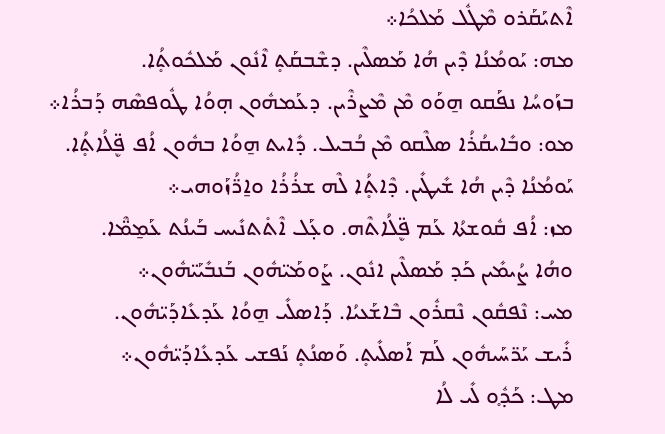ܐܶܬܝܰܩܰܪܘ ܡܶܛܽܠ ܡܰܠܟܳܐ܀
ܡܗ: ܝܰܘܡܳܢܳܐ ܕܶܝܢ ܗܳܐ ܡܰܣܠܶܝܢ. ܕܫܶܒܩܰܬ̥ ܐܶܢܽܘܢ ܡܰܠܟܽܘܬ̥ܳܐ.
ܒܙܰܘܚܳܐ ܢܦܰܩܘ ܗ̱ܘܰܘ ܡܶܢ ܡܶܨܪܶܝܢ. ܕܥܰܡܗܽܘܢ ܗ̣ܘܳܐ ܛܽܘܦܣܶܗ ܕܰܒܪܳܐ܀
ܡܘ: ܘܒܺܐܝܩܳܪܳܐ ܣܠܶܩܘ ܡܶܢ ܒܳܒܝܠ. ܕܺܐܝܬ ܗ̱ܘܳܐ ܒܗܽܘܢ ܐܳܦ ܦܷ̈ܠܳܐܬ̥ܳܐ.
ܝܰܘܡܳܢܳܐ ܕܶܝܢ ܗܳܐ ܫܺܝܛܺܝܢ. ܕܶܐܬ̥ܳܐ ܠܶܗ ܫܪܳܪܳܐ ܘܐ̱ܪ̈ܳܙܰܘܗܝ܀
ܡܙ: ܐܳܦ ܩܽܘܫܬܳܐ ܥܰܡ ܦܷ̈ܠܳܐܬܶܗ. ܘܥ̣ܰܠ ܐܶܬ̊ܬܢܺܝܚ ܒܰܝܢܳܬ ܥܰܡ̱ܡ̈ܶܐ.
ܘܗܳܐ ܨܳܝܡܺܝܢ ܟܰܕ ܡܰܣܠܶܝܢ ܐܢܽܘܢ. ܨܰܘܡܰܝ̈ܗܽܘܢ ܒܰܢܒܺܝܰܝ̈ܗܽܘܢ܀
ܡܚ: ܢܶܦܩܽܘܢ ܢܶܩܪܽܘܢ ܒܶܐܫܰܥܝܳܐ. ܕܰܐܣܠܺܝ ܗ̱ܘܳܐ ܥܰܕܥܺܐܕܰܝ̈ܗܽܘܢ.
ܪܺܝܫ ܝܰܪ̈ܚܰܝܗܽܘܢ ܠܰܡ ܐܰܣܠܺܝܬ̥. ܘܰܣܢܳܬ̥ ܢܰܦܫܝ ܥܰܕܥܺܐܕܰܝ̈ܗܽܘܢ܀
ܡܛ: ܟܰܕ̥ܽܘ ܠܺܝ ܠܳܐ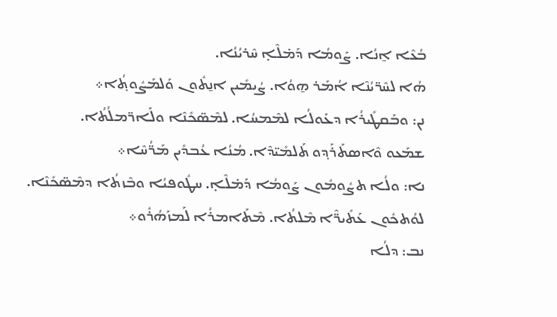ܒܳܥܶܐ ܐ̱ܢܳܐ. ܨܰܘܡܳܐ ܕܰܡ̇ܠܶܐ̣ ܚܶܪܝܳܢܳܐ.
ܗܳܐ ܠܚܶܪ̈ܝܳܢܶܐ ܐܳܡܰܪ ܗ̱ܘܳܐ. ܨܳܝܡܺܝܢ ܐܢ̱ܬܽܘܢ ܘܰܠܡܰܨܽܘܬ̥ܳܐ܀
ܢܢ: ܘܒܰܩܛܺܝܪܳܐ ܕܥܰܘܠܳܐ ܠܡܶܡܚܳܐ. ܠܡܶܣ̈ܟܺܢܶܐ ܘܠܰܐܪ̈ܡܠܳܬܳܐ.
ܫܡܰܥܘ ܘܶܐܣܬܰܪܰܕ̥ܘ ܬܰܠܡܺܝ̈ܕܶܐ. ܡܳܢܳܐ ܥܳܒܕܺܝܢ ܡܰܪ̈ܳܚܶܐ܀
ܢܐ: ܘܠܳܐ ܬܨܽܘܡܽܘܢ ܨܰܘܡܳܐ ܕܰܡ̇ܠܶܐ̣. ܚܛܽܘܦܝܳܐ ܘܒܶܙܬܳܐ ܕܡܶܣ̈ܟܺܢܶܐ.
ܠܘܳܬܟܽܘܢ ܥܰܬܺܝܪ̈ܶܐ ܡܶܠܬܳܐ. ܡܶܬܰܐܡܪܳܐ ܠܰܡܙܰܗܳܪܽܘ܀
ܢܒ: ܕܠܳܐ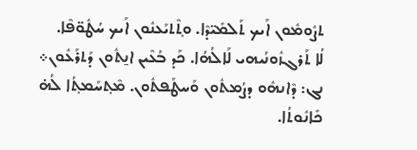ܬܨܽܘܡܽܘܢ ܐܰܝܟ ܬܰܠܡܺܝ̈ܕܶܐ. ܘܬ̥ܶܬܝܰܥܢܽܘܢ ܐܰܝܟ ܚܳܛܽܘ̈ܦܶܐ.
ܠܳܐ ܬܰܪܓܙܽܘܢܳܝܗܝ ܠܰܐܠܳܗܳܐ. ܟܰܕ ܒܳܥܶܝܢ ܐܢ̱ܬܽܘܢ ܕܰܬܪܰܥܽܘܢ܀
ܢܓ: ܕܶܐܢܗܽܘ ܕܨܳܡܬܽܘܢ ܘܰܚܛܰܦܬܽܘܢ. ܡܶܬ̥ܚܰܡܬ̥ܳܐ ܠܳܗ̇ ܟܺܐܢܽܘܬܳܐ.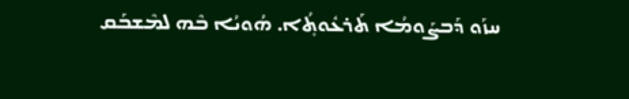ܚܙܰܘ ܕܰܒܨܰܘܡܳܐ ܬܰܪܥܽܘܬ̥ܳܐ. ܗܳܘܝܳܐ ܒܶܗ ܠܡܶܫܒܰܩ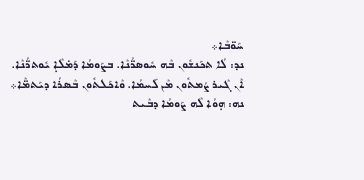ܚܰܘ̈ܒܶܐ܀
ܢܕ: ܠܳܐ ܬܟܰܢܫܽܘܢ ܒܶܗ ܚܽܘܣܪ̈ܳܢܶܐ. ܒܨܰܘܡܳܐ ܕܰܡ̇ܠܶܐ̣ ܝܽܘܬܪ̈ܳܢܶܐ.
ܐܶܢ ܓܶܝܪ ܨܳܡܬܽܘܢ ܡܶܢ ܠܰܚܡܳܐ. ܘܶܐܟܰܠܬܽܘܢ ܒܶܣܪܳܐ ܕܝܰܬܡ̈ܶܐ܀
ܢܗ: ܗ̣ܘܳܐ ܠܶܗ ܨܰܘܡܳܐ ܕܒܶܝܬ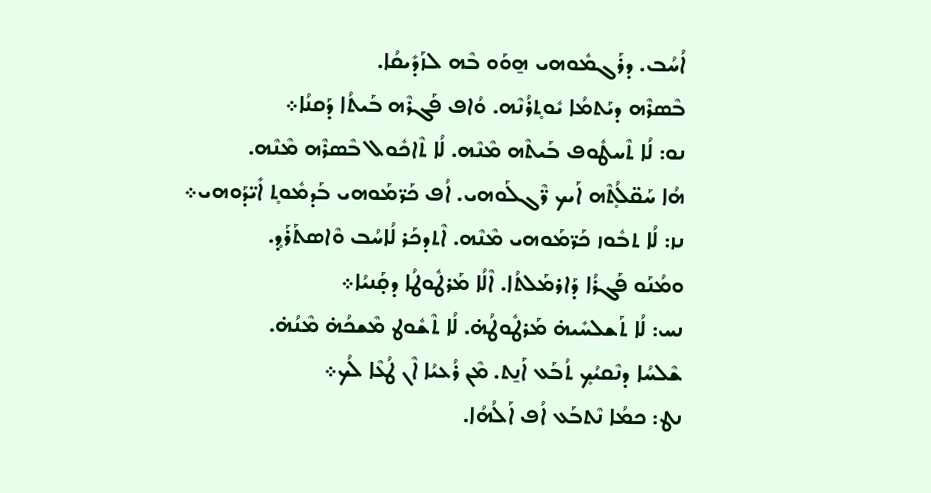ܐܳܚܳܒ. ܕܪܰܓܡܽܘܗܝ ܗ̱ܘܰܘ ܒܶܗ ܠܙܰܕܺܝܩܳܐ.
ܒܶܣܪܶܗ ܕܝܰܬܡܳܐ ܝܽܘܬ̥ܪܳܢܶܗ. ܘܳܐܦ ܦܰܓܪܶܗ ܒܰܝܬܳܐ ܕܰܩܢܳܐ܀
ܢܘ: ܠܳܐ ܬܶܚܛܽܘܦ ܒܰܝܬܶܗ ܡܶܢܶܗ. ܠܳܐ ܬܶܐܟܽܘܠ ܒܶܣܪܶܗ ܡܶܢܶܗ.
ܗܳܐ ܚܰܩ̈ܠܳܬ̥ܶܗ ܐܰܝܟ ܪ̈ܶܓܠܰܘܗܝ. ܐܳܦ ܟܰܪ̈ܡܰܘܗܝ ܒܰܕܡܽܘܬ̥ ܐܺܝ̈ܕܰܘܗܝ܀
ܢܙ: ܠܳܐ ܬܒܽܘܙ ܟܰܪ̈ܡܰܘܗܝ ܡܶܢܶܗ. ܐܶܬܕܟܰܪ ܠܳܐܚܳܒ ܘܶܐܣܬܰܪܰܕ̥.
ܘܡܳܢܰܘ ܦܰܓܪܳܐ ܕܰܐܪܡܰܠܬܳܐ. ܐܶܠܳܐ ܡܰܪܛܽܘܛܳܐ ܕܩ̣ܰܢܝܳܐ܀
ܢܚ: ܠܳܐ ܬܰܫܠܚܺܝܗ̇ ܡܰܪܛܽܘܛܳܗ̇. ܠܳܐ ܬܶܫܽܘܛ ܡܶܫܟܳܗ̇ ܡܶܢܳܗ̇.
ܫܶܠܚܳܐ ܕܢܶܩܝܳܟ̥ ܬܳܒܰܥ ܐܰܢ̱ܬ. ܡܶܢ ܪܳܥܝܳܐ ܐܶܢ ܛܳܥܶܐ ܠܳܟ܀
ܢܛ: ܟܡܳܐ ܢܶܬܒܰܥ ܐܳܦ ܐܰܠܳܗܳܐ.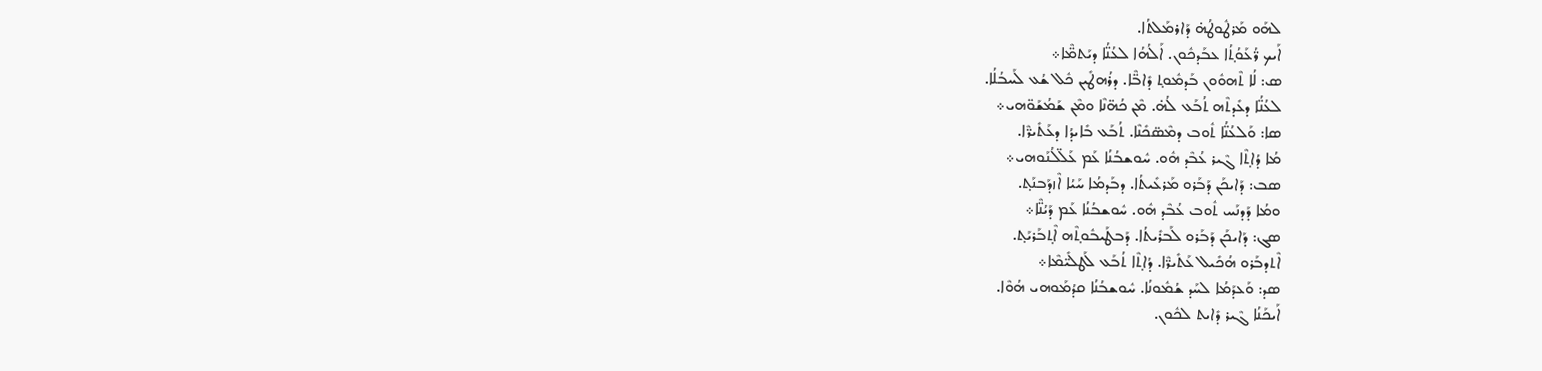ܠܗܰܘ ܡܰܪܛܽܘܛܳܗ̇ ܕܰܐܪܡܰܠܬܳܐ.
ܐܰܝܟ ܪ̈ܳܥܰܘܳܬ̥ܳܐ ܥܒܰܕܟܽܘܢ. ܐܰܠܳܗܳܐ ܠܥܳܢ̈ܳܐ ܕܝܰܬܡ̈ܶܐ܀
ܣ: ܠܳܐ ܬܶܗܘܽܘܢ ܒܰܕܡܽܘܬ̥ ܕܺܐܒ̈ܶܐ. ܕܪܳܗܛܺܝܢ ܟܽܠ ܫܳܥ ܠܰܚܒܳܠܳܐ.
ܠܥܳܢ̈ܳܐ ܕܥܺܕܬܶܗ ܬܳܒܰܥ ܠܳܗ̇. ܡܶܢ ܟܳܗ̈ܢܶܐ ܘܡܶܢ ܫܰܡܳܫܰܘ̈ܗܝ܀
ܣܐ: ܘܰܠܥܳܢ̈ܳܐ ܬܽܘܒ ܕܡܶܣ̈ܟܺܢܶܐ. ܬܳܒܰܥ ܒܺܐܝܕܳܐ ܕܥܰܬܺܝܪ̈ܶܐ.
ܡܳܐ ܕܳܐܬ̥ܶܐ ܓܶܝܪ ܥܳܒܶܕ ܗܽܘ. ܚܽܘܫܒܳܢܳܐ ܥܰܡ ܥܰܠ̈ܠܳܢܰܘܗܝ܀
ܣܒ: ܕܰܐܝܟܰܢ ܕܰܒܰܪܘ ܡܰܪܥܺܝܬܳܐ. ܕܒܰܕܡܳܐ ܚܰܝܳܐ ܐܶܙܕܰܒܢܰܬ̥.
ܘܡܳܐ ܕܰܕܢܰܚ ܬܽܘܒ ܥܳܒܶܕ ܗܽܘ. ܚܽܘܫܒܳܢܳܐ ܥܰܡ ܕܰܝܳܢ̈ܶܐ܀
ܣܓ: ܕܰܐܝܟܰܢ ܕܰܒܰܪܘ ܠܰܒܪܺܝܬܳܐ. ܕܰܒܛܰܝܒܽܘܬ̥ܶܗ ܐܶܬ̥ܒܰܪܝܰܬ̥.
ܐܶܬܕܒܰܪܘ ܗܳܟܺܝܠ ܥܰܬܺܝܪ̈ܶܐ. ܕܳܐܬ̥ܶܐ ܬܳܒܰܥ ܠܰܛܠܺܝ̈ܡܶܐ܀
ܣܕ: ܘܰܥܕܰܡܳܐ ܠܚܰܕ ܫܳܡܽܘܢܳܐ. ܚܽܘܫܒܳܢܳܐ ܩܕܳܡܰܘܗܝ ܗܳܘܶܐ.
ܐܰܝܟܰܢܳܐ ܓܶܝܪ ܕܺܐܝܬ ܠܟܽܘܢ.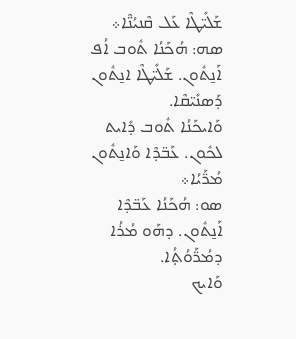ܫܰܠܺܝ̈ܛܶܐ ܥܰܠ ܩܶܢܝܳܢ̈ܶܐ܀
ܣܗ: ܗܳܟܰܢܳܐ ܬܽܘܒ ܐܳܦ ܐܰܢ̱ܬܽܘܢ. ܫܰܠܺܝ̈ܛܶܐ ܐܢ̱ܬܽܘܢ ܕܰܣܢܺܝ̈ܩܶܐ.
ܘܰܐܝܟܰܢܳܐ ܬܽܘܒ ܕܺܐܝܬ ܠܟܽܘܢ. ܥܰܒ̈ܕܶܐ ܘܰܐܢ̱ܬܽܘܢ ܡܳܪ̈ܰܝܳܐ܀
ܣܘ: ܗܳܟܰܢܳܐ ܥܰܒ̈ܕܶܐ ܐܰܢ̱ܬܽܘܢ. ܕܗܰܘ ܡܳܪܳܐ ܕܡܳܪ̈ܰܘܳܬ̥ܳܐ.
ܘܰܐܝܟ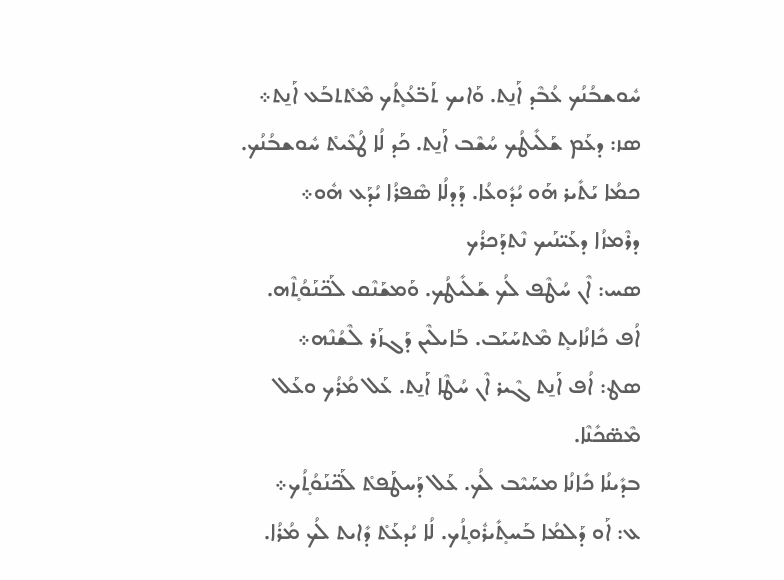ܚܽܘܫܒܳܢܳܟ ܥܳܒܶܕ ܐܰܢ̱ܬ. ܘܰܐܝܟ ܬܰܒ̈ܥܳܬ̥ܳܟ ܡܶܬ̊ܬܒܰܥ ܐܰܢ̱ܬ܀
ܣܙ: ܕܥܰܡ ܫܰܠܺܝܛܳܟ ܚܳܫܶܒ ܐܰܢ̱ܬ. ܟܰܕ ܠܳܐ ܛܳܥܶܝܬ̊ ܚܽܘܫܒܳܢܳܟ.
ܟܡܳܐ ܝܰܬܺܝܪ ܗܰܘ ܝܳܕܽܘܥܳܐ. ܕܰܕܠܳܐ ܣܶܦܪܳܐ ܝܳܕܰܥ ܗܽܘ܀
ܕܪܶܡܙܳܐ ܕܥܰܝ̈ܢܰܝܟ ܢܶܬܕܰܟܪܳܟ
ܣܚ: ܐܶܢ ܚܳܛܶܦ ܠܳܟ ܫܰܠܺܝܛܳܟ. ܘܰܡܫܰܢܶܩ ܠܰܟ̈ܢܰܘܳܬ̥ܶܗ.
ܐܳܦ ܟܺܐܢܳܐܝܬ̥ ܡܶܬܚܰܝܰܒ. ܒܰܐܝܠܶܝܢ ܕܰܓܙܰܪ ܠܶܫܳܢܶܗ܀
ܣܛ: ܐܳܦ ܐܰܢ̱ܬ ܓܶܝܪ ܐܶܢ ܚܳܛܶܐ ܐܰܢ̱ܬ. ܥܰܠ ܡܳܪܳܟ ܘܥܰܠ ܡܶܣ̈ܟܺܢܶܐ.
ܒܕܺܝܢܳܐ ܟܺܐܢܳܐ ܡܚܰܝܶܒ ܠܳܟ. ܥܰܠ ܕܰܚܛܰܦܬ̊ ܠܰܟ̈ܢܰܘܳܬ̥ܳܟ܀
ܥ: ܐܰܘ ܕܰܠܡܳܐ ܒܰܚܬ̥ܺܝܪܽܘܬ̥ܳܟ. ܠܳܐ ܝܳܕܥܰܬ̊ ܕܺܐܝܬ ܠܳܟ ܡܳܪܳܐ.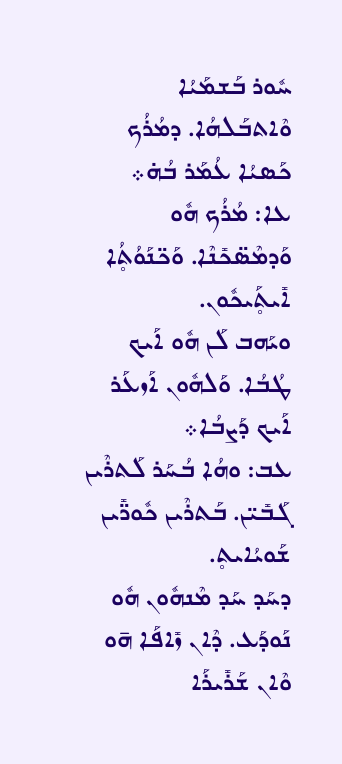ܚܽܘܪ ܒܰܫܡܰܝܳܐ ܘܶܐܬܒܰܠܗܳܐ. ܕܡܳܪܳܟ ܟܰܣܝܳܐ ܥܳܡܰܪ ܒܳܗ̇܀
ܥܐ: ܡܳܪܳܟ ܗܽܘ ܘܰܕܡܶܣ̈ܟܺܢܶܐ. ܘܰܟ̈ܢܰܘܳܬ̥ܳܐ ܐܺܝܬ̥ܰܝܟܽܘܢ.
ܘܝܰܗܒ ܠܰܢ ܗܽܘ ܐܰܝܟ ܛܳܒܳܐ. ܘܰܠܗܽܘܢ ܐܰܙܥܰܪ ܐܰܝܟ ܕܰܨܒܳܐ܀
ܥܒ: ܘܗܳܐ ܒܳܚܰܪ ܠܰܬܪܶܝܢ ܓܰܒܺܝ̈ܢ. ܒܰܬܪܶܝܢ ܟܽܘܪ̈ܺܝܢ ܫܰܘܝܳܐܝܬ̥.
ܕܚܰܕ ܚܰܕ ܡܶܢܗܽܘܢ ܗܽܘ ܢܰܘܕܰܥ. ܕܶܐܢ ܙܺܐܦܰܐ ܗ̄ܘ ܘܶܐܢ ܫܰܪܺܝܪܰܐ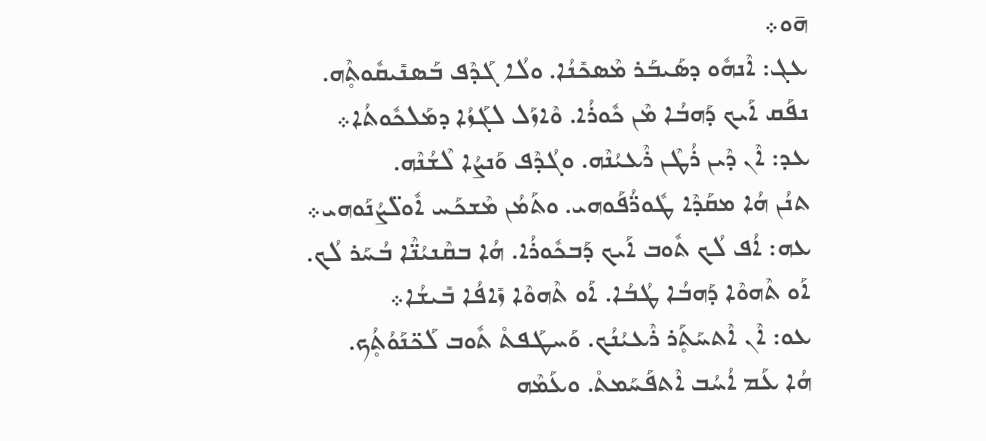ܗ̄ܘ܀
ܥܓ: ܐܶܢܗܽܘ ܕܣܰܝܒܰܪ ܡܶܣܟܺܢܳܐ. ܘܠܳܐ ܓܰܕܶܦ ܒܰܣܢܺܝܩܽܘܬ̥ܶܗ.
ܢܦܰܩ ܐܰܝܟ ܕܰܗܒܳܐ ܡܶܢ ܟܽܘܪܳܐ. ܘܶܐܙܰܠ ܠܓܰܙܳܐ ܕܡܰܠܟܽܘܬܳܐ܀
ܥܕ: ܐܶܢ ܕܶܝܢ ܪܳܛܶܢ ܪܶܥܝܳܢܶܗ. ܘܓܳܕܶܦ ܘܰܢܨܳܐ ܠܶܫܳܢܶܗ.
ܬܢܳܢ ܗܳܐ ܡܩܰܕܶܐ ܛܽܘܪ̈ܳܦܰܘܗܝ. ܘܬܰܡܳܢ ܡܶܫܟܰܚ ܐܽܘܠ̈ܨܳܢܰܘܗܝ܀
ܥܗ: ܐܳܦ ܠܳܟ ܬܽܘܒ ܐܰܝܟ ܕܰܒܟܽܘܪܳܐ. ܗܳܐ ܒܩܶܢܝܳܢ̈ܶܐ ܒܳܚܰܪ ܠܳܟ.
ܐܰܘ ܬܶܗܘܶܐ ܕܰܗܒܳܐ ܛܳܒܳܐ. ܐܰܘ ܬܶܗܘܶܐ ܙܺܐܦܳܐ ܒܺܝܫܳܐ܀
ܥܘ: ܐܶܢ ܐܶܬܚܰܬ̥ܰܪ ܪܶܥܝܳܢܳܟ. ܘܰܚܛܰܦܬ̊ ܬܽܘܒ ܠܰܟ̈ܢܰܘܳܬ̥ܳܟ.
ܗܳܐ ܥܰܡ ܐܳܚܳܒ ܐܶܬܦܰܚܰܡܬ̊. ܘܥܰܡܶܗ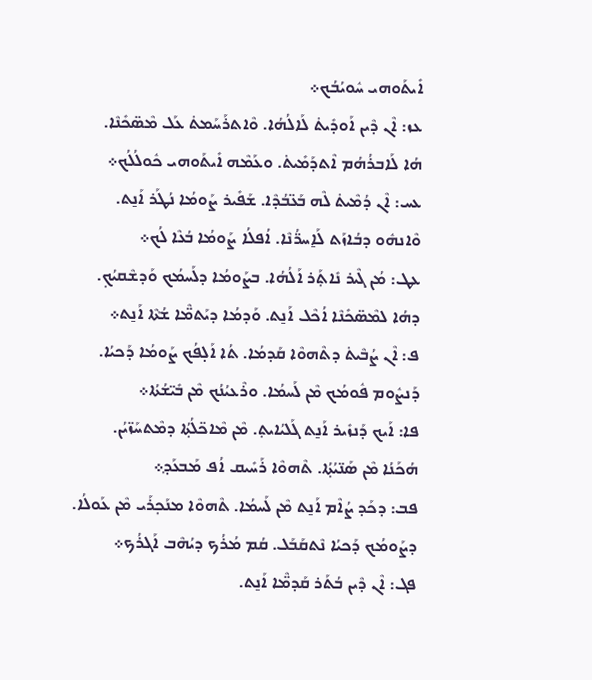ܐܺܝܬܰܘܗܝ ܚܽܘܝܳܒܳܟ܀
ܥܙ: ܐܶܢ ܕܶܝܢ ܐܰܘܕܺܝܬ̊ ܠܰܐܠܳܗܳܐ. ܘܶܐܬܪܰܚܰܡܬ̊ ܥܰܠ ܡܶܣ̈ܟܺܢܶܐ.
ܗܳܐ ܠܰܐܒܪܳܗܳܡ ܐܶܬܕܰܡܺܝܬ̊. ܘܥܰܡܶܗ ܐܺܝܬܰܘܗܝ ܟܽܘܠܳܠܳܟ܀
ܥܚ: ܐܶܢ ܕܳܡܶܝܬ̊ ܠܶܗ ܒܰܥ̈ܒܳܕܶܐ. ܫܰܦܺܝܪ ܨܰܘܡܳܐ ܢܳܛܰܪ ܐܰܢ̱ܬ.
ܘܶܐܢܗܽܘ ܕܒܳܐܙܰܬ ܠܰܐ̱ܚܪ̈ܳܢܶܐ. ܐܳܦܠܳܐ ܨܰܘܡܳܐ ܒܳܥܶܐ ܠܳܟ܀
ܥܛ: ܡܳܢ ܓܶܝܪ ܢܺܐܬ̥ܰܪ ܐܰܠܳܗܳܐ. ܒܨܰܘܡܳܐ ܕܠܰܚܡܳܟ ܘܰܕܫܶܩܝܳܟ̥.
ܕܗܳܐ ܠܡܶܣ̈ܟܺܢܶܐ ܐܳܟܶܠ ܐܰܢ̱ܬ. ܘܰܕܡܳܐ ܕܝܰܬܡ̈ܶܐ ܫܳܬ̊ܶܐ ܐܰܢ̱ܬ܀
ܦ: ܐܶܢ ܨܳܒܶܝܬ̊ ܕܬܶܗܘܶܐ ܩܰܕܡܳܐ. ܬܳܐ ܐܰܠ̣ܦܳܟ ܨܰܘܡܳܐ ܕܰܟܝܳܐ.
ܕܰܢܨܽܘܡ ܦܽܘܡܳܟ ܡܶܢ ܠܰܚܡܳܐ. ܘܪܶܥܝܳܢܳܟ ܡܶܢ ܒܺܝ̈ܫܳܬܳܐ܀
ܦܐ: ܐܰܝܟ ܕܰܢܙܺܝܪ ܐܰܢ̱ܬ ܓܰܠܝܳܐܝܬ̥. ܡܶܢ ܡܶܐܟ̈ܠܳܬ̥ܳܐ ܕܡܶܬܚܰܙ̈ܝܳܢ.
ܗܳܟܰܢܳܐ ܡܶܢ ܣܰܢ̈ܝܳܬ̥ܳܐ. ܬܶܗܘܶܐ ܪܰܚܺܝܩ ܐܳܦ ܡܰܒܥܰܕ̥܀
ܦܒ: ܕܟܰܕ ܨܳܐܶܡ ܐܰܢ̱ܬ ܡܶܢ ܠܰܚܡܳܐ. ܬܶܗܘܶܐ ܡܢܰܟ̥ܪܰܝ ܡܶܢ ܥܰܘܠܳܐ.
ܕܨܰܘܡܳܟ ܕܰܟܝܳܐ ܢܶܬܩܰܒܰܠ. ܩܳܡ ܡܳܪܳܟ ܕܝܳܗܶܒ ܐܰܓܪܳܟ܀
ܦܓ: ܐܶܢ ܕܶܝܢ ܒܳܬܰܪ ܩܰܕܡ̈ܶܐ ܐܰܢ̱ܬ.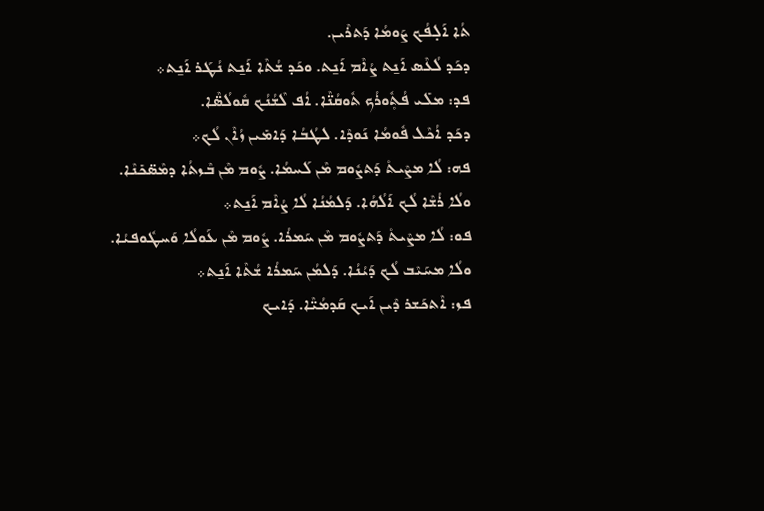ܬܳܐ ܐܰܠ̣ܦܳܟ ܨܰܘܡܳܐ ܕܰܬܪܶܝܢ.
ܕܟܰܕ ܠܳܥܶܣ ܐܰܢ̱ܬ ܨܳܐܶܡ ܐܰܢ̱ܬ. ܘܟܰܕ ܫܳܬܶܐ ܐܰܢ̱ܬ ܢܳܛܰܪ ܐܰܢ̱ܬ܀
ܦܕ: ܡܠܺܝ ܦܳܬ̥ܽܘܪܳܟ ܬܽܘܩܳܢ̈ܶܐ. ܐܳܦ ܠܶܫܳܢܳܟ ܩܽܘܠܳܣ̈ܶܐ.
ܕܟܰܕ ܐܳܟܶܠ ܦܽܘܡܳܐ ܢܰܘܕܶܐ. ܠܛܳܒܳܐ ܕܰܐܡܺܝܢ ܙܳܐܶܢ ܠܳܟ܀
ܦܗ: ܠܳܐ ܡܨܶܝܬ̊ ܕܰܬܨܽܘܡ ܡܶܢ ܠܰܚܡܳܐ. ܨܽܘܡ ܡܶܢ ܒܶܙܬܳܐ ܕܡܶܣ̈ܟܺܢܶܐ.
ܘܠܳܐ ܪܳܫܶܐ ܠܳܟ ܐܰܠܳܗܳܐ. ܕܰܠܡܳܢܳܐ ܠܳܐ ܨܳܐܶܡ ܐܰܢ̱ܬ܀
ܦܘ: ܠܳܐ ܡܨܶܝܬ̊ ܕܰܬܨܽܘܡ ܡܶܢ ܚܰܡܪܳܐ. ܨܽܘܡ ܡܶܢ ܥܰܘܠܳܐ ܘܰܚܛܽܘܦܝܳܐ.
ܘܠܳܐ ܡܚܰܝܶܒ ܠܳܟ ܕܰܝܳܢܳܐ. ܕܰܠܡܳܢ ܚܰܡܪܳܐ ܫܳܬܶܐ ܐܰܢ̱ܬ܀
ܦܙ: ܐܶܬܟܰܫܪ ܕܶܝܢ ܐܰܝܟ ܩܰܕܡܳܝ̈ܶܐ. ܕܰܐܝܟ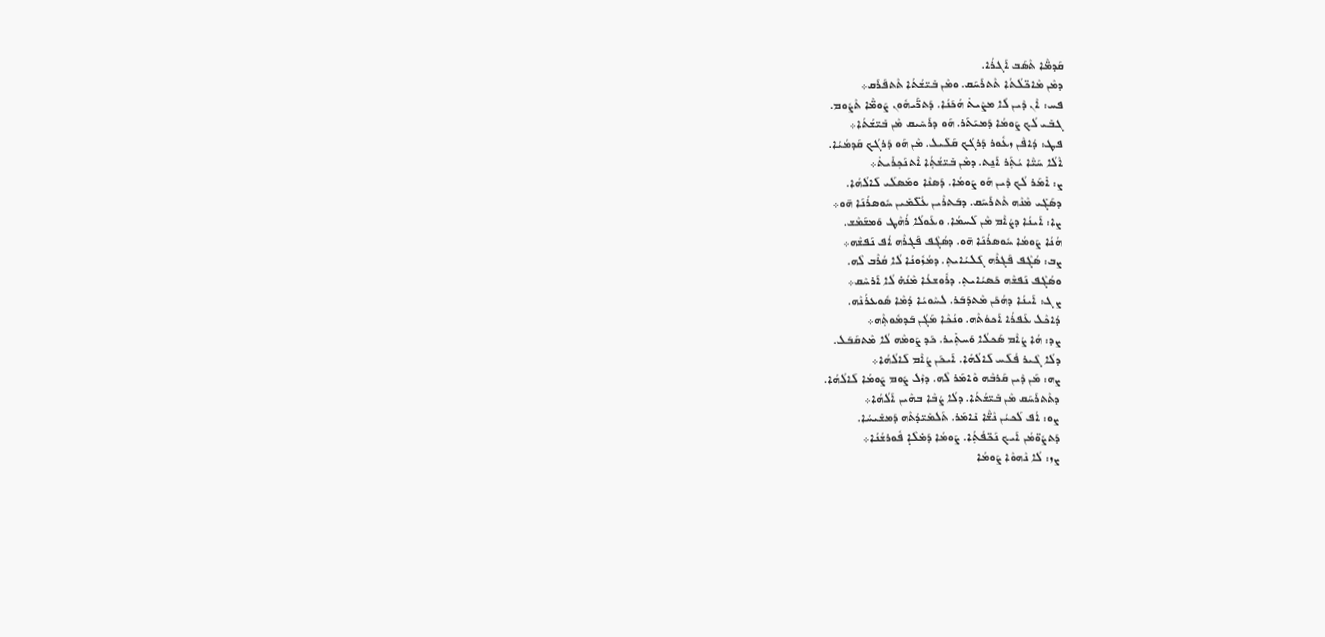ܩܰܕܡ̈ܶܐ ܬܶܣܰܒ ܐܰܓܪܳܐ.
ܕܡܶܢ ܡܶܐܟ̈ܠܳܬܳܐ ܬܶܬܪܰܚܰܩ. ܘܡܶܢ ܒܺܝ̈ܫܳܬܳܐ ܬܶܬܦܰܪܰܩ܀
ܦܚ: ܐܶܢ ܕܶܝܢ ܠܳܐ ܡܨܶܝܬ̊ ܗܳܟܰܢܳܐ. ܕܰܬܪ̈ܰܝܗܽܘܢ ܨܰܘܡ̈ܶܐ ܬܶܨܽܘܡ.
ܓܒܺܝ ܠܳܟ ܨܰܘܡܳܐ ܕܰܡܝܰܬܰܪ. ܗܰܘ ܕܪܰܚܺܝܩ ܡܶܢ ܒܺܝ̈ܫܳܬܳܐ܀
ܦܛ: ܕܳܐܦܶܢ ܙܥܽܘܪ ܕܰܪܓܳܟ ܩܰܠܺܝܠ. ܡܶܢ ܗܰܘ ܕܰܪܓܳܟ ܩܰܕܡܳܝܳܐ.
ܐܶܠܳܐ ܚܰܝ̈ܶܐ ܝܳܬ̥ܰܪ ܐܰܢ̱ܬ. ܕܡܶܢ ܒܺܝ̈ܫܳܬ̥ܳܐ ܐܶܬܢܰܟ̥ܪܺܝܬ̊܀
ܨ: ܐܺܡܰܪ ܠܳܟ ܕܶܝܢ ܗܰܘ ܨܰܘܡܳܐ. ܕܰܣܢܶܐ ܘܡܰܣܠܰܝ ܠܰܐܠܳܗܳܐ.
ܕܣܰܓܺܝ ܡܶܢܶܗ ܬܶܬܪܰܚܰܩ. ܕܒܰܬܪܶܝܢ ܥܳܠ̈ܡܺܝܢ ܚܽܘܣܪܳܢܰܐ ܗ̄ܘ܀
ܨܐ: ܐܰܝܢܳܐ ܕܨܳܐܶܡ ܡܶܢ ܠܰܚܡܳܐ. ܘܥܰܘܠܳܐ ܪܳܗܶܛ ܘܰܡܫܰܡܶܫ.
ܗܳܢܳܐ ܨܰܘܡܳܐ ܚܽܘܣܪܳܢܰܐ ܗ̄ܘ. ܕܣܳܓܶܦ ܦܰܓܪܶܗ ܐܳܦ ܢܰܦܫܶܗ܀
ܨܒ: ܣܳܓܶܦ ܦܰܓܪܶܗ ܓܰܠܝܳܐܝܬ̥. ܕܡܳܙܽܘܢܳܐ ܠܳܐ ܩܳܪܶܒ ܠܶܗ.
ܘܣܳܓܶܦ ܢܰܦܫܶܗ ܟܰܣܝܳܐܝܬ̥. ܕܪܽܘܫܥܳܐ ܡܶܢܳܗ̇ ܠܳܐ ܐܰܪܚܶܩ܀
ܨܓ: ܐܰܝܢܳܐ ܕܗܳܟܰܢ ܡܶܬܕܰܒܰܪ. ܠܚܶܘܝܳܐ ܕܳܡܶܐ ܣܽܘܥܪܳܢܶܗ.
ܕܳܐܟܶܠ ܥܰܦܪܳܐ ܐܰܟܘܳܬܶܗ. ܘܢܳܟܶܐ ܡܰܓܳܢ ܒܰܕܡܽܘܬ̥ܶܗ܀
ܨܕ: ܗܳܐ ܨܳܐܶܡ ܣܰܟܠܳܐ ܘܰܚܬ̥ܺܝܪ. ܟܰܕ ܨܰܘܡܶܗ ܠܳܐ ܡܶܬܩܰܒܰܠ.
ܕܠܳܐ ܓܶܝܪ ܦܳܠܰܚ ܠܰܐܠܳܗܳܐ. ܐܰܝܟܰܢ ܨܳܐܶܡ ܠܰܐܠܳܗܳܐ܀
ܨܗ: ܡܰܢ ܕܶܝܢ ܩܰܪܒܶܗ ܘܶܐܡܰܪ ܠܶܗ. ܕܙܶܠ ܨܽܘܡ ܨܰܘܡܳܐ ܠܰܐܠܳܗܳܐ.
ܕܬܶܬܪܰܚܰܩ ܡܶܢ ܒܺܝ̈ܫܳܬܳܐ. ܕܠܳܐ ܨܳܒܶܐ ܒܗܶܝܢ ܐܰܠܳܗܳܐ܀
ܨܘ: ܐܳܦ ܠܰܟܝܳܢ ܢܶܫ̈ܶܐ ܢܺܐܡܰܪ. ܬܰܠܡܺܝ̈ܕܳܬܶܗ ܕܰܡܫܺܝܚܳܐ.
ܕܰܬܨܽܘ̈ܡܳܢ ܐܰܝܟ ܢܰܟ̈ܦܳܬ̥ܳܐ. ܨܰܘܡܳܐ ܕܰܡ̇ܠܶܐ̣ ܦܽܘܪܫܳܢܳܐ܀
ܨܙ: ܠܳܐ ܢܶܗܘܶܐ ܨܰܘܡܳܐ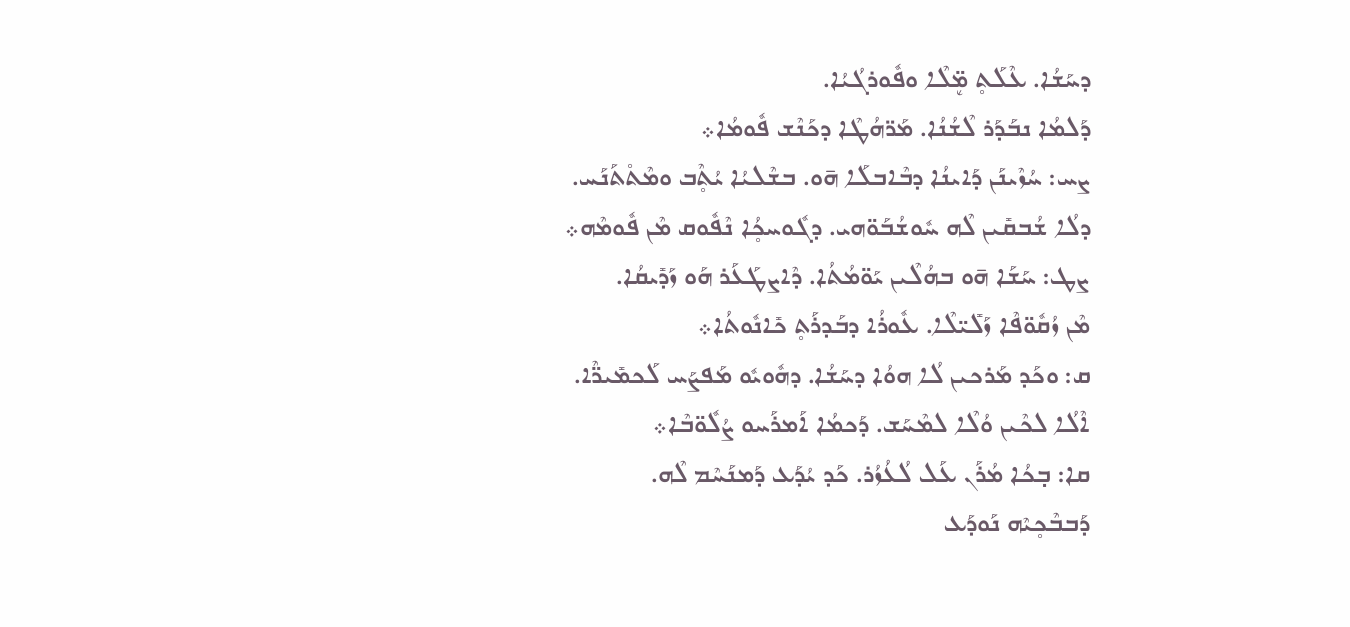ܕܚܰܫܳܐ. ܥܶܠܰܬ̥ ܡܷ̈ܠܶܐ ܘܦܽܘܪܓܳܝܳܐ.
ܕܰܠܡܳܐ ܢܒܰܕܰܪ ܠܶܫܳܢܳܐ. ܡܰܪ̈ܗܳܛܶܐ ܕܟܰܢܶܫ ܦܽܘܡܳܐ܀
ܨܚ: ܚܳܙܶܝܢܰܢ ܕܰܐܝܢܳܐ ܕܒܶܐܒܠܰܐ ܗ̄ܘ. ܒܫܶܠܝܳܐ ܝܳܬ̥ܶܒ ܘܡܶܬ̊ܬܰܢܰܚ.
ܕܠܳܐ ܫܳܒܩܺܝܢ ܠܶܗ ܚܽܘܫܳܒܰܘ̈ܗܝ. ܕܓܽܘܚܟ̥ܳܐ ܢܶܦܽܘܩ ܡܶܢ ܦܽܘܡܶܗ܀
ܨܛ: ܚܰܫܰܐ ܗ̄ܘ ܒܗܳܠܶܝܢ ܝܰܘ̈ܡܳܬܳܐ. ܕܶܐܨܛܰܥܰܪ ܗܰܘ ܙܰܕܺܝܩܳܐ.
ܡܶܢ ܙܳܩܽܘ̈ܦܶܐ ܙܰܠܺܝ̈ܠܶܐ. ܥܽܘܪܳܐ ܕܒܰܕܪܰܬ̥ ܟܺܐܢܽܘܬܳܐ܀
ܩ: ܘܟܰܕ ܡܰܪܟܝܢ ܠܳܐ ܗܘܳܐ ܕܚܰܫܳܐ. ܕܗܽܘܝܽܘ ܡܰܦܨܰܚ ܠܰܟܡܺܝܪ̈ܶܐ.
ܐܶܠܳܐ ܠܟܶܝܢ ܘܳܠܶܐ ܠܡܶܚܰܫ. ܕܰܟܡܳܐ ܐܰܡܪܰܚܘ ܨܳܠܽܘ̈ܒܶܐ܀
ܩܐ: ܒ̣ܟܳܐ ܡܳܪܰܢ ܥܰܠ ܠܳܥܳܙܳܪ. ܟܰܕ ܝܳܕܰܥ ܕܰܡܢܰܚܶܡ ܠܶܗ.
ܕܰܒܒܶܟ̥ܝܶܗ ܢܰܘܕܰܥ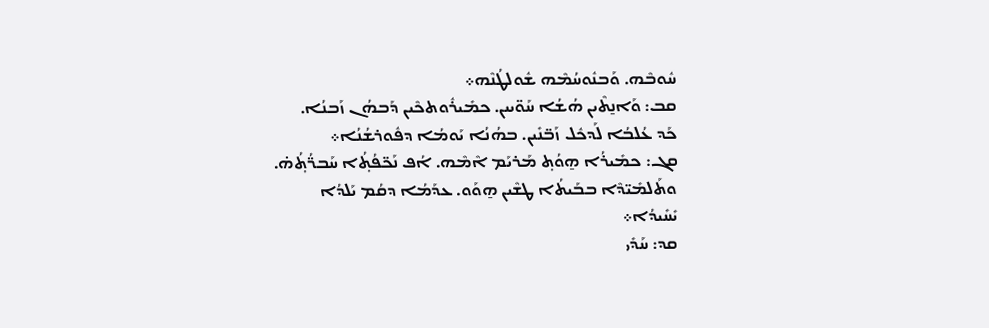ܚܽܘܒܶܗ. ܘܰܒܢܽܘܚܳܡܶܗ ܫܽܘܠܛܳܢܶܗ܀
ܩܒ: ܘܰܐܢ̱ܬܶܝܢ ܗܳܫܳܐ ܚܰܘ̈ܝܝܢ. ܟܡܺܝܪܽܘܬܟܶܝܢ ܕܰܒܗܳܢ ܙܰܒܢܳܐ.
ܟܰܕ ܥܳܠܒܳܐ ܠܰܕܟܽܠ ܙܰܒ̈ܢܺܝܢ. ܒܗܳܢܳܐ ܝܰܘܡܳܐ ܕܦܽܘܪܫܳܢܳܐ܀
ܩܓ: ܟܡܺܝܪܳܐ ܗ̱ܘܳܬ̥ ܡܰܪܝܰܡ ܐܶܡܶܗ. ܐܳܦ ܢܰܟ̈ܦܳܬ̥ܳܐ ܚܰܒܪ̈ܳܬ̥ܳܗ̇.
ܘܬܰܠܡܺܝ̈ܕܶܐ ܒܒܰܝܬܳܐ ܛܫܶܝܢ ܗ̱ܘܰܘ. ܥܕܰܡܳܐ ܕܩܳܡ ܝܰܠܕܳܐ ܝܺܚܺܝܕܳܐ܀
ܩܕ: ܚܰܕܺܝ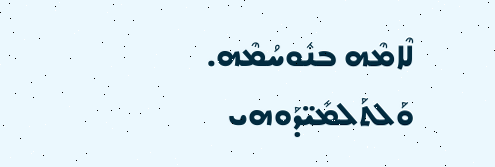ܠܶܐܡܶܗ ܒܢܽܘܚܳܡܶܗ. ܘܰܠܬܰܠܡܺܝ̈ܕܰܘܗܝ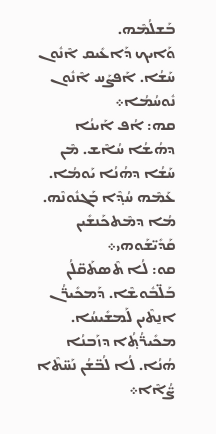ܒܰܫܠܳܡܶܗ.
ܘܰܐܝܟ ܕܰܐܥܺܝܩ ܐܶܢܽܘܢ ܚܰܫܳܐ. ܐܰܦܨܰܚ ܐܶܢܽܘܢ ܢܽܘܚܳܡܳܐ܀
ܩܗ: ܐܳܦ ܐܰܝܢܳܐ ܕܗܳܫܳܐ ܚܳܐܶܫ. ܡܶܢ ܚܰܫܳܐ ܕܗܳܢܳܐ ܝܰܘܡܳܐ.
ܥܰܡܶܗ ܚܳܕ̥ܶܐ ܒܰܓܢܽܘܢܶܗ. ܡܳܐ ܕܡܶܬܟܰܢܫܺܝܢ ܩܰܕܺܝ̈ܫܰܘܗܝ܀
ܩܘ: ܠܳܐ ܬܶܣܬܰܩ̈ܠܳܢ ܒܰܠ̈ܒܽܘܫܶܐ. ܕܰܡܟܺܝܪ̈ܳܢ ܐܢ̱ܬܶܝܢ ܠܰܡܫܺܝܚܳܐ.
ܡܟܺܝܪ̈ܳܬ̥ܳܐ ܕܙܰܒܢܳܐ ܗܳܢܳܐ. ܠܳܐ ܠܳܒ̈ܫܳܢ ܢܰܚ̈ܬܶܐ ܨ̈ܳܐܶܐ܀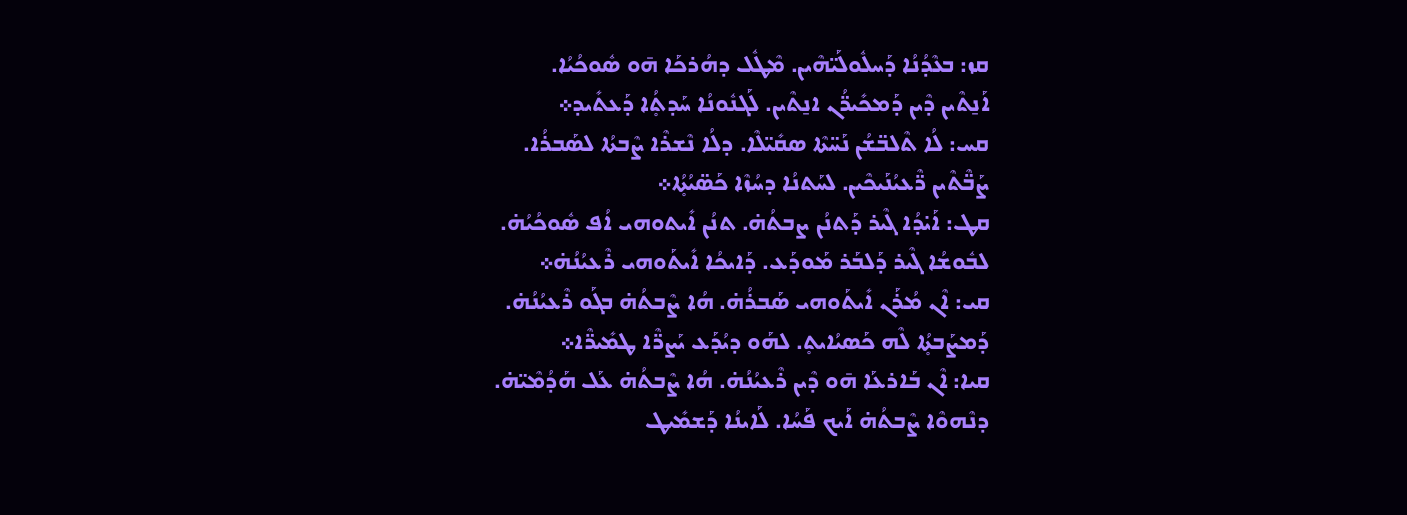ܩܙ: ܒܥܶܕܳܢܳܐ ܕܰܚܠܽܘܠܰܝ̈ܗܶܝܢ. ܡܶܛܽܠ ܕܗܳܪܟܰܐ ܗ̄ܘ ܣܽܘܟܳܝܳܐ.
ܐܰܢ̱ܬܶܝܢ ܕܶܝܢ ܕܰܡܟܺܝܪ̈ܳܢ ܐܢ̱ܬܶܝܢ. ܠܰܓܢܽܘܢܳܐ ܚܰܕܬ̥ܳܐ ܕܰܥܬܺܝܕ܀
ܩܚ: ܠܳܐ ܬܶܠܒ̈ܫܳܢ ܢܰܚ̈ܬܶܐ ܣܩܺܝ̈ܠܶܐ. ܕܠܳܐ ܢܶܫܪܶܐ ܨܶܒܬܳܐ ܠܣܰܒܪܳܐ.
ܨܰܒ̈ܶܬܶܝܢ ܪ̈ܶܥܝܳܢܰܝܟܶܝܢ. ܠܚܰܬܢܳܐ ܕܚܳܙܶܐ ܟܰܣ̈ܝܳܬ̥ܳܐ܀
ܩܛ: ܐܰܝ̇ܕܳܐ ܓܶܝܪ ܕܰܬܢܳܢ ܨܒܬܳܗ̇. ܬܢܳܢ ܐܺܝܬܘܗܝ ܐܳܦ ܣܽܘܟܳܝܳܗ̇.
ܠܒܽܘܫܳܐ ܓܶܝܪ ܕܰܠܒܰܪ ܡܰܘܕܰܥ. ܕܰܐܝܟܳܐ ܐܺܝܬܰܘܗܝ ܪܶܥܝܳܢܳܗ̇܀
ܩܝ: ܐܶܢ ܡܳܪܰܢ ܐܺܝܬܰܘܗܝ ܣܰܒܪܳܗ̇. ܗܳܐ ܨܶܒܬܳܗ̇ ܒܓܰܘ ܪܶܥܝܳܢܳܗ̇.
ܕܰܡܨܰܒܬ̥ܳܐ ܠܶܗ ܟܰܣܝܳܐܝܬ̥. ܠܗܰܘ ܕܝܳܕܰܥ ܝܰܨܪ̈ܶܐ ܛܡܺܝܪ̈ܶܐ܀
ܩܝܐ: ܐܶܢ ܒܰܐܪܥܰܐ ܗ̄ܘ ܕܶܝܢ ܪܶܥܝܳܢܳܗ̇. ܗܳܐ ܨܶܒܬܳܗ̇ ܥܰܠ ܗܰܕܳܡܶܝ̈ܗ̇.
ܕܢܶܗܘܶܐ ܨܶܒܬܳܗ̇ ܐܰܝܟ ܦܰܚܳܐ. ܠܰܐܝܢܳܐ ܕܰܫܡܺܝܛ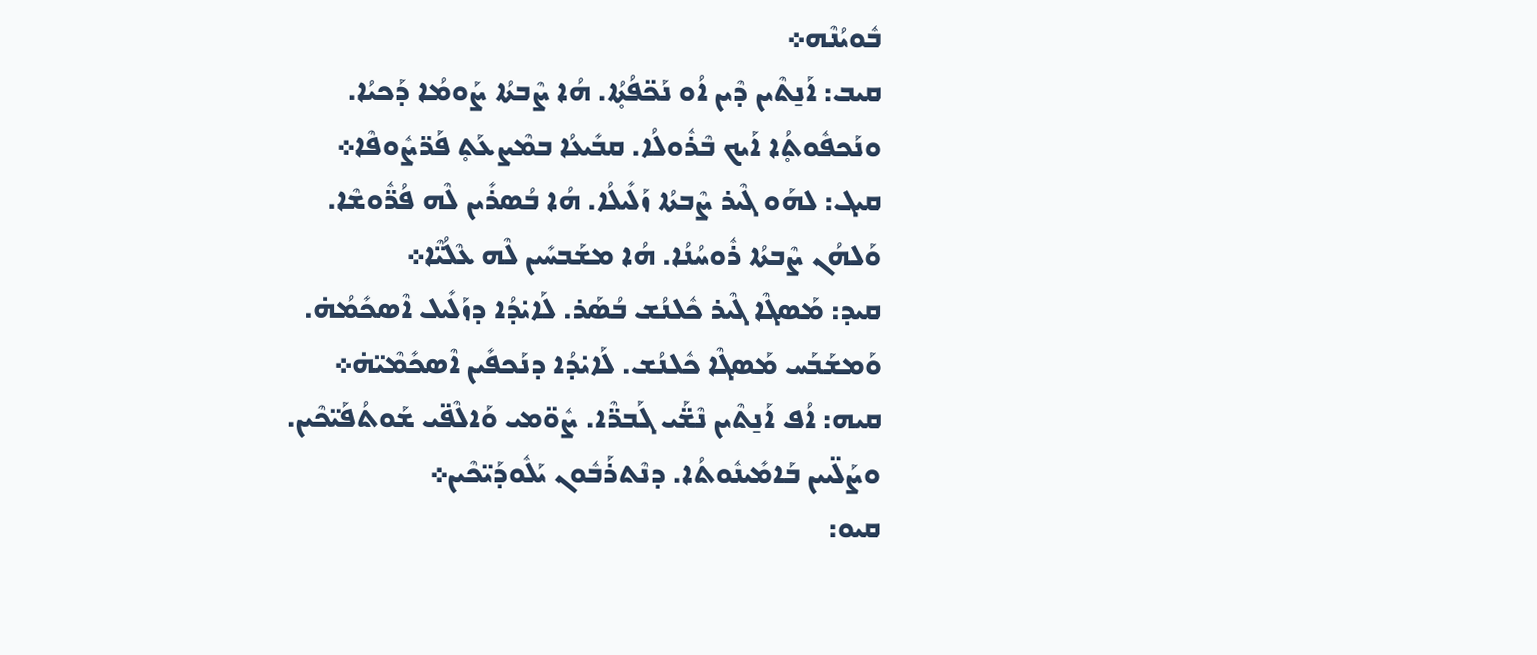ܒܽܘܝܳܢܶܗ܀
ܩܝܒ: ܐܰܢ̱ܬܶܝܢ ܕܶܝܢ ܐܳܘ ܢܰܟ̈ܦܳܬ̥ܳܐ. ܗܳܐ ܨܶܒܬܳܐ ܨܰܘܡܳܐ ܕܰܟܝܳܐ.
ܘܢܰܟܦܽܘܬ̥ܳܐ ܐܰܝܟ ܒܶܪܽܘܠܳܐ. ܩܒܺܝܥܳܐ ܒܡܶܨܥܰܬ̥ ܦܰܪ̈ܨܽܘܦܶܐ܀
ܩܝܓ: ܠܗܰܘ ܓܶܝܪ ܨܶܒܬܳܐ ܙܰܠܺܝܠܳܐ. ܗܳܐ ܒܳܣܪܺܝܢ ܠܶܗ ܦܳܪ̈ܽܘܫܶܐ.
ܘܰܠܗܳܢ ܨܶܒܬܳܐ ܪܽܘܚܳܢܳܐ. ܗܳܐ ܡܫܰܒܚܺܝܢ ܠܶܗ ܥܶܠܳܝ̈ܶܐ܀
ܩܝܕ: ܡܰܣܓܶܐ ܓܶܝܪ ܟܽܠܢܳܫ ܒܳܣܰܪ. ܠܰܐܝ̇ܕܳܐ ܕܙܰܠܺܝܠ ܐܶܣܟܺܡܳܗ̇.
ܘܰܡܫܰܒܰܚ ܡܰܣܓܶܐ ܟܽܠܢܳܫ. ܠܰܐܝ̇ܕܳܐ ܕܢܰܟܦܺܝܢ ܐܶܣܟܺܡܶܝ̈ܗ̇܀
ܩܝܗ: ܐܳܦ ܐܰܢ̱ܬܶܝܢ ܢܶܫ̈ܰܝ ܓܰܒܪ̈ܶܐ. ܨܽܘ̈ܡܝ ܘܰܐܠܶܦ̈ܝ ܫܰܘܬܳܦܰܝ̈ܟܶܝܢ.
ܘܨܰܠ̈ܝܝܢ ܒܰܐܡܺܝܢܽܘܬܳܐ. ܕܢܶܬܪܰܒܽܘܢ ܝܰܠܽܘܕܰܝ̈ܟܶܝܢ܀
ܩܝܘ: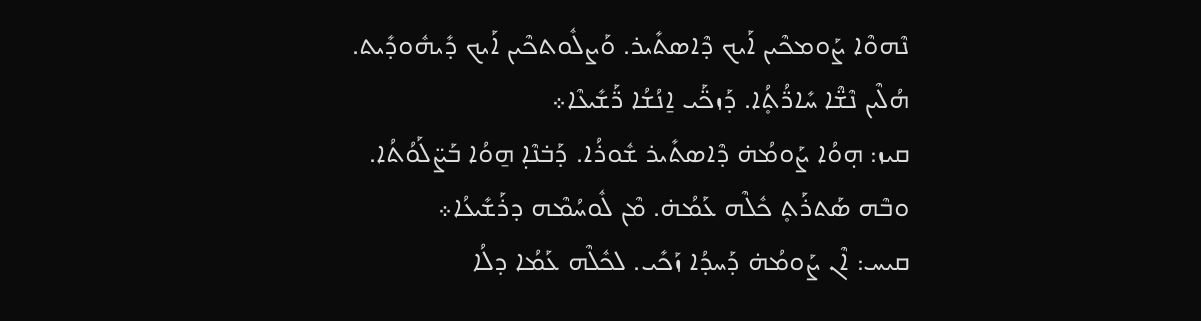ܢܶܗܘܶܐ ܨܰܘܡܟܶܝܢ ܐܰܝܟ ܕܶܐܣܬܺܝܪ. ܘܰܨܠܽܘܬܟܶܝܢ ܐܰܝܟ ܕܺܝܗܽܘܕܺܝܬ.
ܗܳܠܶܝܢ ܢܶܫ̈ܶܐ ܚܺܐܪ̈ܳܬ̥ܳܐ. ܕܰܙܟ̈ܰܝ ܐ̱ܢܳܫܳܐ ܪ̈ܰܫܺܝܥܶܐ܀
ܩܝܙ: ܗ̣ܘܳܐ ܨܰܘܡܳܗ̇ ܕܶܐܣܬܺܝܪ ܫܽܘܪܳܐ. ܕܰܒ̇ܢܶܐ̣ ܗ̱ܘܳܐ ܒܰܨ̈ܠܰܘܳܬܳܐ.
ܘܒܶܗ ܣܰܬܪܰܬ̥ ܟܽܠܶܗ ܥܰܡܳܗ̇. ܡܶܢ ܠܽܘܚܳܡܶܗ ܕܪܰܫܺܝܥܳܐ܀
ܩܝܚ: ܐܶܢ ܨܰܘܡܳܗ̇ ܕܰܚܕܳܐ ܙܰܟܺܝ. ܠܟܽܠܶܗ ܥܰܡܳܐ ܕܠܳܐ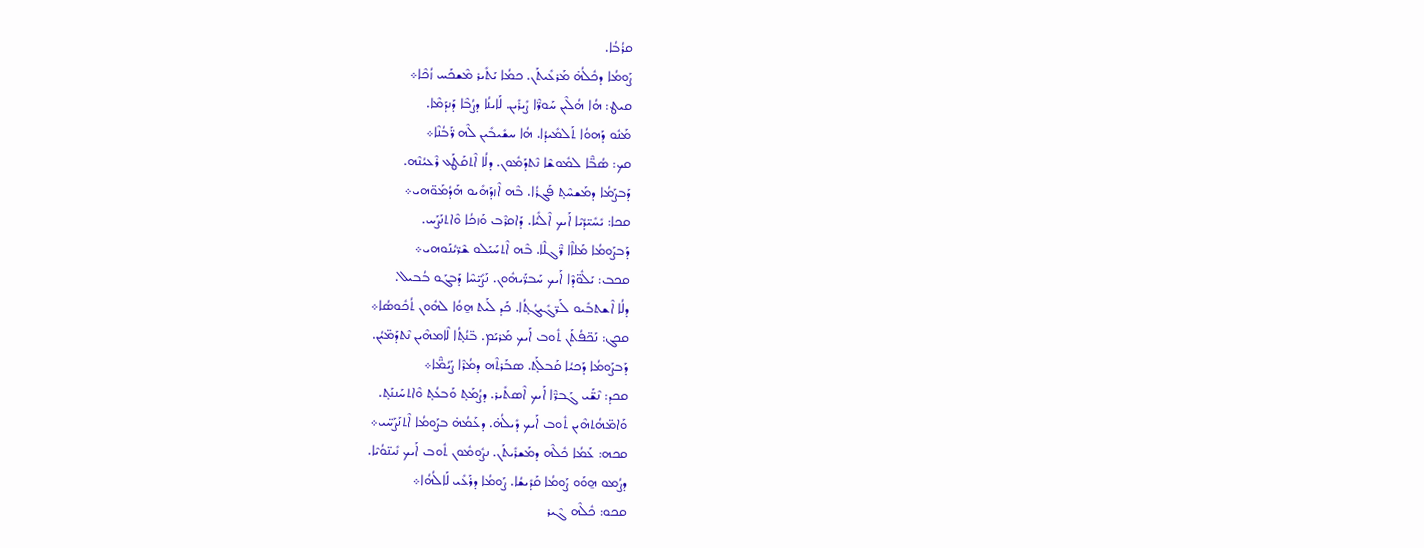ܩܪܳܒܳܐ.
ܨܰܘܡܳܐ ܕܟܽܠܳܗ̇ ܡܰܪܥܺܝܬܰܢ. ܟܡܳܐ ܝܰܬܺܝܪ ܡܶܫܟܰܚ ܙܳܟܶܐ܀
ܩܝܛ: ܗܳܐ ܗܳܠܶܝܢ ܚܰܘܪ̈ܶܐ ܨܺܝܪܺܝܢ. ܠܰܐܝܢܳܐ ܕܨܳܒܶܐ ܕܰܢܕܰܡܶܐ.
ܡܰܢܽܘ ܕܰܗܘܳܐ ܬܰܠܡܺܝܕܳܐ. ܗܳܐ ܚܫܺܝܒܺܝܢ ܠܶܗ ܪ̈ܰܒܳܢܶܐ܀
ܩܟ: ܣܳܒ̈ܶܐ ܠܡܽܘܫܶܐ ܢܶܬܕܰܡܽܘܢ. ܕܠܳܐ ܐܶܬܩܰܛܰܥ ܪܶܥܝܳܢܶܗ.
ܕܰܒܨܰܡܳܐ ܕܡܰܫܚܶܬ̥ ܦܰܓܪܳܐ. ܒܶܗ ܐܶܙܕܰܗܺܝܘ ܗܰܕܳܡܰܘ̈ܗܝ܀
ܩܟܐ: ܝܺܚܺܝ̈ܕܳܝܶܐ ܐܰܝܟ ܐܶܠܺܝܳܐ. ܕܰܐܩܪܶܒ ܘܰܙܟܳܐ ܘܶܐܬܢܰܨܰܚ.
ܕܰܒܨܰܘܡܳܐ ܡܰܠܐܶܐ ܪ̈ܶܓܠܶܐ. ܒܶܗ ܐܶܬܚܰܝܰܠܘ ܫܶܪ̈ܝܳܢܰܘܗܝ܀
ܩܟܒ: ܝܰܠܽܘ̈ܕܶܐ ܐܰܝܟ ܚܰܒܪ̈ܰܝܗܽܘܢ. ܢܰܨܺܝ̈ܚܶܐ ܕܰܒܓܰܘ ܒܳܒܝܠ.
ܕܠܳܐ ܐܶܫܬܒܺܝܘ ܠܰܪ̈ܓܺܝܓܳܬ̥ܳܐ. ܟܰܕ ܠܰܝܬ ܗ̱ܘܳܐ ܠܗܽܘܢ ܬܳܟܽܘܣܳܐ܀
ܩܟܓ: ܢܰܟ̈ܦܳܬܰܢ ܬܽܘܒ ܐܰܝܟ ܡܰܪܝܰܡ. ܒ̈ܢܳܬ̥ܳܐ ܠܶܐܡܗܶܝܢ ܢܶܬܕܰܡ̈ܝܳܢ.
ܕܰܒܨܰܘܡܳܐ ܕܰܟܝܳܐ ܩܰܒܠܰܬ̥. ܣܒܰܪܬܶܗ ܕܡܳܪܶܐ ܨܰܝܳܡ̈ܶܐ܀
ܩܟܕ: ܢܶܫ̈ܰܝ ܓܰܒܪ̈ܶܐ ܐܰܝܟ ܐܶܣܬܺܝܪ. ܕܨܳܡܰܬ̥ ܘܰܒܥܳܬ̥ ܘܶܐܬܚܰܢܢܰܬ̥.
ܘܰܐܡ̈ܗܳܬܗܶܝܢ ܬܽܘܒ ܐܰܝܟ ܕܺܝܠܳܗ̇. ܕܥܰܡܳܗ̇ ܒܨܰܘܡܳܐ ܐܶܬܢܰܨܰܚ̈ܝ܀
ܩܟܗ: ܥܰܡܳܐ ܟܽܠܶܗ ܕܡܰܫܪܺܝܬܰܢ. ܢܨܽܘܡܽܘܢ ܬܽܘܒ ܐܰܝܟ ܢܺܝܢ̈ܘܳܝܶܐ.
ܕܨܳܡܘ ܗ̱ܘܰܘ ܨܰܘܡܳܐ ܩܰܕܺܝܫܳܐ. ܨܰܘܡܳܐ ܕܪܰܥܺܝ ܠܰܐܠܳܗܳܐ܀
ܩܟܘ: ܟܽܠܶܗ ܓܶܝܪ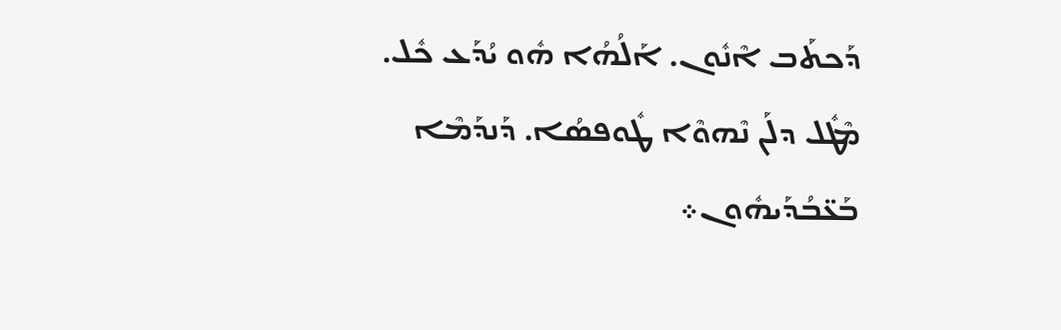ܕܰܟܬܰܒ ܐܶܢܽܘܢ. ܐܰܠܳܗܳܐ ܗܽܘ ܝܳܕܰܥ ܟܽܠ.
ܡܶܛܽܠ ܕܠܰܢ ܢܶܗܘܶܐ ܛܽܘܦܣܳܐ. ܕܰܢܕܰܡܶܐ ܒܰܥ̈ܒܳܕܰܝܗܽܘܢ܀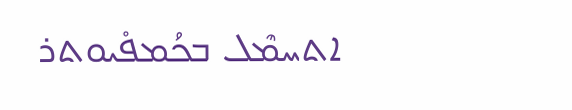ܐܬܚܡܶܠ ܒܟܳܡܦ̊ܝܘܬܪ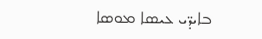ܒܐܝܕ̈ܝ ܥܝܣܐ ܡܘܣܐ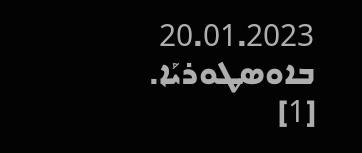20.01.2023 ܒܐܘܣܛܘܪܝܰܐ.
[1]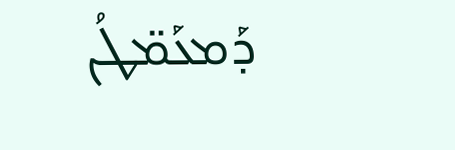ܕܰܡܥܰܡ̈ܛܳܢ